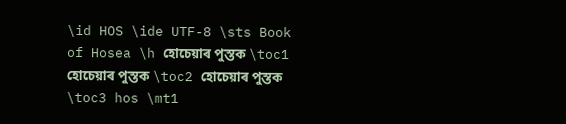\id HOS \ide UTF-8 \sts Book of Hosea \h হোচেয়াৰ পুস্তক \toc1 হোচেয়াৰ পুস্তক \toc2 হোচেয়াৰ পুস্তক \toc3 hos \mt1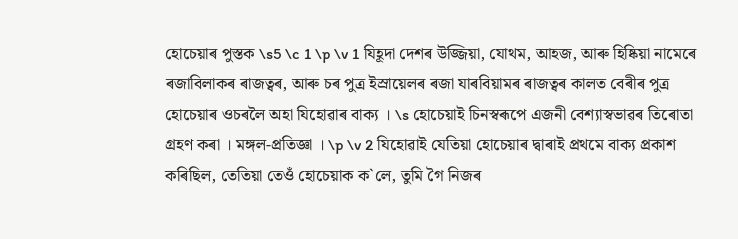হোচেয়াৰ পুস্তক \s5 \c 1 \p \v 1 যিহূদা দেশৰ উজ্জিয়া, যোথম, আহজ, আৰু হিষ্কিয়া নামেৰে ৰজাবিলাকৰ ৰাজত্বৰ, আৰু চৰ পুত্ৰ ইস্ৰায়েলৰ ৰজা যাৰবিয়ামৰ ৰাজত্বৰ কালত বেৰীৰ পুত্ৰ হোচেয়াৰ ওচৰলৈ অহা যিহোৱাৰ বাক্য । \s হোচেয়াই চিনস্বৰূপে এজনী বেশ্যাস্বভাৱৰ তিৰোতা গ্ৰহণ কৰা । মঙ্গল-প্ৰতিজ্ঞা । \p \v 2 যিহোৱাই যেতিয়া হোচেয়াৰ দ্বাৰাই প্ৰথমে বাক্য প্ৰকাশ কৰিছিল, তেতিয়া তেওঁ হোচেয়াক ক`লে, তুমি গৈ নিজৰ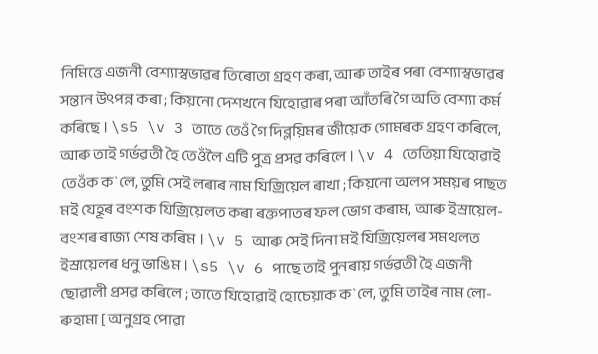নিমিত্তে এজনী বেশ্যাস্বভাৱৰ তিৰোতা গ্ৰহণ কৰা, আৰু তাইৰ পৰা বেশ্যাস্বভাৱৰ সন্তান উৎপন্ন কৰা ; কিয়নো দেশখনে যিহোৱাৰ পৰা আঁতৰি গৈ অতি বেশ্যা কৰ্ম কৰিছে । \s5 \v 3 তাতে তেওঁ গৈ দিব্লয়িমৰ জীয়েক গোমৰক গ্ৰহণ কৰিলে, আৰু তাই গৰ্ভৱতী হৈ তেওঁলৈ এটি পুত্ৰ প্ৰসৱ কৰিলে । \v 4 তেতিয়া যিহোৱাই তেওঁক ক`লে, তুমি সেই লৰাৰ নাম যিজ্ৰিয়েল ৰাখা ; কিয়নো অলপ সময়ৰ পাছত মই যেহূৰ বংশক যিজ্ৰিয়েলত কৰা ৰক্তপাতৰ ফল ভোগ কৰাম, আৰু ইস্ৰায়েল-বংশৰ ৰাজ্য শেষ কৰিম । \v 5 আৰু সেই দিনা মই যিজ্ৰিয়েলৰ সমথলত ইস্ৰায়েলৰ ধনু ভাঙিম । \s5 \v 6 পাছে তাই পুনৰায় গৰ্ভৱতী হৈ এজনী ছোৱালী প্ৰসৱ কৰিলে ; তাতে যিহোৱাই হোচেয়াক ক`লে, তুমি তাইৰ নাম লো-ৰুহামা [ অনুগ্ৰহ পোৱা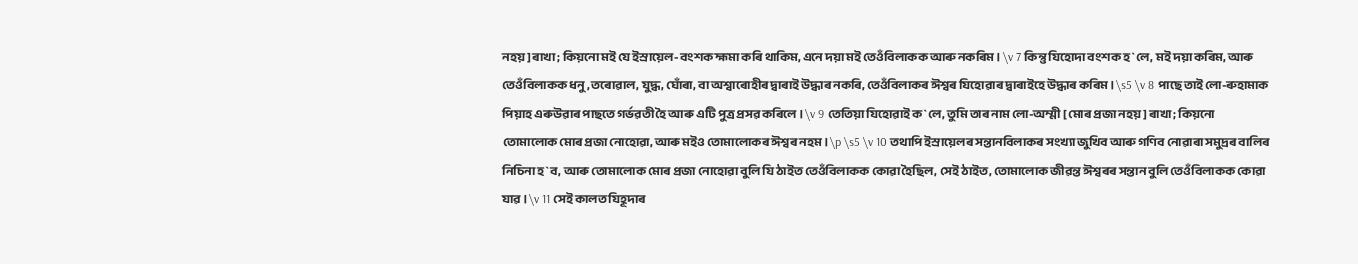নহয় ] ৰাখা ; কিয়নো মই যে ইস্ৰায়েল-বংশক হ্মমা কৰি থাকিম, এনে দয়া মই তেওঁবিলাকক আৰু নকৰিম । \v 7 কিন্তু যিহোদা বংশক হ`লে, মই দয়া কৰিম, আৰু তেওঁবিলাকক ধনু, তৰোৱাল, যুদ্ধ, ঘোঁৰা, বা অশ্বাৰোহীৰ দ্বাৰাই উদ্ধাৰ নকৰি, তেওঁবিলাকৰ ঈশ্বৰ যিহোৱাৰ দ্বাৰাইহে উদ্ধাৰ কৰিম । \s5 \v 8 পাছে তাই লো-ৰুহামাক পিয়াহ এৰুউৱাৰ পাছতে গৰ্ভৱতী হৈ আৰু এটি পুত্ৰ প্ৰসৱ কৰিলে । \v 9 তেতিয়া যিহোৱাই ক`লে, তুমি তাৰ নাম লো-অম্মী [ মোৰ প্ৰজা নহয় ] ৰাখা ; কিয়নো তোমালোক মোৰ প্ৰজা নোহোৱা, আৰু মইও তোমালোকৰ ঈশ্বৰ নহম । \p \s5 \v 10 তথাপি ইস্ৰায়েলৰ সন্তানবিলাকৰ সংখ্যা জুখিব আৰু গণিব নোৱাৰা সমুদ্ৰৰ বালিৰ নিচিনা হ`ব, আৰু তোমালোক মোৰ প্ৰজা নোহোৱা বুলি যি ঠাইত তেওঁবিলাকক কোৱা হৈছিল, সেই ঠাইত, তোমালোক জীৱন্ত ঈশ্বৰৰ সন্তান বুলি তেওঁবিলাকক কোৱা যাৱ । \v 11 সেই কালত যিহূদাৰ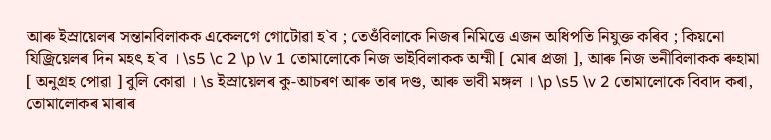আৰু ইস্ৰায়েলৰ সন্তানবিলাকক একেলগে গোটোৱা হ`ব ; তেওঁবিলাকে নিজৰ নিমিত্তে এজন অধিপতি নিযুক্ত কৰিব ; কিয়নো যিজ্ৰিয়েলৰ দিন মহৎ হ`ব । \s5 \c 2 \p \v 1 তোমালোকে নিজ ভাইবিলাকক অম্মী [ মোৰ প্ৰজা ], আৰু নিজ ভনীবিলাকক ৰুহামা [ অনুগ্ৰহ পোৱা ] বুলি কোৱা । \s ইস্ৰায়েলৰ কু-আচৰণ আৰু তাৰ দণ্ড, আৰু ভাবী মঙ্গল । \p \s5 \v 2 তোমালোকে বিবাদ কৰা, তোমালোকৰ মাৰাৰ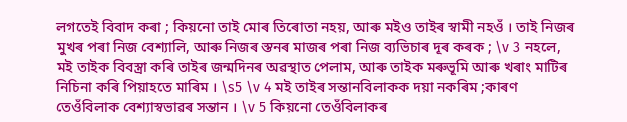লগতেই বিবাদ কৰা ; কিয়নো তাই মোৰ তিৰোতা নহয়, আৰু মইও তাইৰ স্বামী নহওঁ । তাই নিজৰ মুখৰ পৰা নিজ বেশ্যালি, আৰু নিজৰ স্তনৰ মাজৰ পৰা নিজ ব্যভিচাৰ দূৰ কৰক ; \v 3 নহলে, মই তাইক বিবস্ত্ৰা কৰি তাইৰ জন্মদিনৰ অৱস্থাত পেলাম, আৰু তাইক মৰুভূমি আৰু খৰাং মাটিৰ নিচিনা কৰি পিয়াহতে মাৰিম । \s5 \v 4 মই তাইৰ সন্তানবিলাকক দয়া নকৰিম ;কাৰণ তেওঁবিলাক বেশ্যাস্বভাৱৰ সন্তান । \v 5 কিয়নো তেওঁবিলাকৰ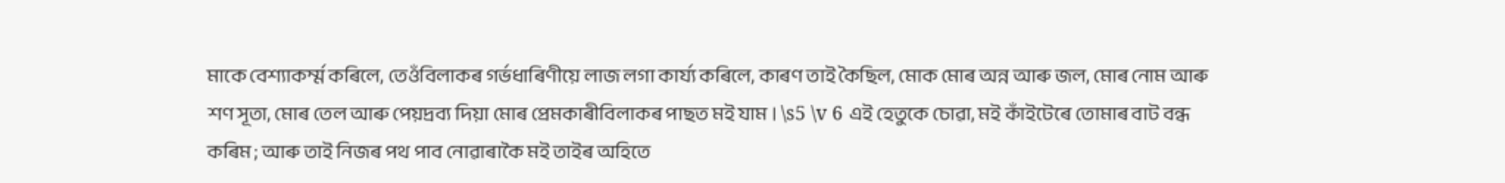মাকে বেশ্যাকৰ্ম্ম কৰিলে, তেওঁবিলাকৰ গৰ্ভধাৰিণীয়ে লাজ লগা কাৰ্য্য কৰিলে, কাৰণ তাই কৈছিল, মোক মোৰ অন্ন আৰু জল, মোৰ নোম আৰু শণ সূতা, মোৰ তেল আৰু পেয়দ্ৰব্য দিয়া মোৰ প্ৰেমকাৰীবিলাকৰ পাছত মই যাম । \s5 \v 6 এই হেতুকে চোৱা, মই কাঁইটেৰে তোমাৰ বাট বন্ধ কৰিম ; আৰু তাই নিজৰ পথ পাব নোৱাৰাকৈ মই তাইৰ অহিতে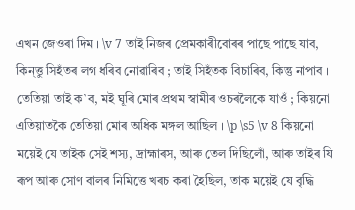এখন জেওৰা দিম । \v 7 তাই নিজৰ প্ৰেমকাৰীবোৰৰ পাছে পাছে যাব, কিন্ত্তু সিহঁতৰ লগ ধৰিব নোৱাৰিব ; তাই সিহঁতক বিচাৰিব, কিন্তু নাপাব । তেতিয়া তাই ক`ব, মই ঘূৰি মোৰ প্ৰথম স্বামীৰ ওচৰলৈকে যাওঁ ; কিয়নো এতিয়াতকৈ তেতিয়া মোৰ অধিক মঙ্গল আছিল । \p \s5 \v 8 কিয়নো ময়েই যে তাইক সেই শস্য, দ্ৰাহ্মাৰস, আৰু তেল দিছিলোঁ, আৰু তাইৰ যি ৰূপ আৰু সোণ বালৰ নিমিত্তে খৰচ কৰা হৈছিল, তাক ময়েই যে বৃদ্ধি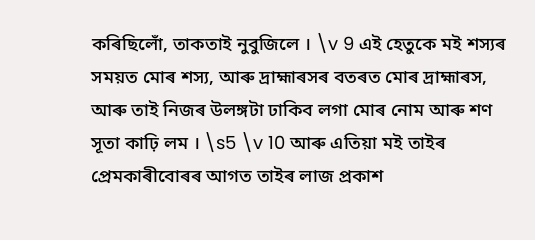কৰিছিলোঁ, তাকতাই নুবুজিলে । \v 9 এই হেতুকে মই শস্যৰ সময়ত মোৰ শস্য, আৰু দ্ৰাহ্মাৰসৰ বতৰত মোৰ দ্ৰাহ্মাৰস, আৰু তাই নিজৰ উলঙ্গটা ঢাকিব লগা মোৰ নোম আৰু শণ সূতা কাঢ়ি লম । \s5 \v 10 আৰু এতিয়া মই তাইৰ প্ৰেমকাৰীবোৰৰ আগত তাইৰ লাজ প্ৰকাশ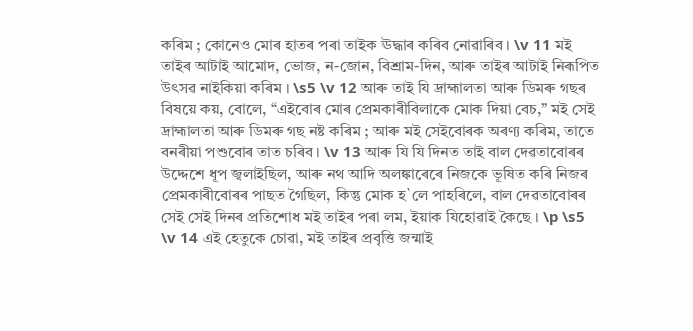কৰিম ; কোনেও মোৰ হাতৰ পৰা তাইক ঊদ্ধাৰ কৰিব নোৱাৰিব । \v 11 মই তাইৰ আটাই আমোদ, ভোজ, ন-জোন, বিশ্ৰাম-দিন, আৰু তাইৰ আটাই নিৰূপিত উৎসৱ নাইকিয়া কৰিম । \s5 \v 12 আৰু তাই যি দ্ৰাহ্মালতা আৰু ডিমৰু গছৰ বিষয়ে কয়, বোলে, “এইবোৰ মোৰ প্ৰেমকাৰীবিলাকে মোক দিয়া বেচ,” মই সেই দ্ৰাহ্মালতা আৰু ডিমৰু গছ নষ্ট কৰিম ; আৰু মই সেইবোৰক অৰণ্য কৰিম, তাতে বনৰীয়া পশুবোৰ তাত চৰিব । \v 13 আৰু যি যি দিনত তাই বাল দেৱতাবোৰৰ উদ্দেশে ধূপ জ্বলাইছিল, আৰু নথ আদি অলঙ্কাৰেৰে নিজকে ভূষিত কৰি নিজৰ প্ৰেমকাৰীবোৰৰ পাছত গৈছিল, কিন্তু মোক হ`লে পাহৰিলে, বাল দেৱতাবোৰৰ সেই সেই দিনৰ প্ৰতিশোধ মই তাইৰ পৰা লম, ইয়াক যিহোৱাই কৈছে । \p \s5 \v 14 এই হেতুকে চোৱা, মই তাইৰ প্ৰবৃত্তি জন্মাই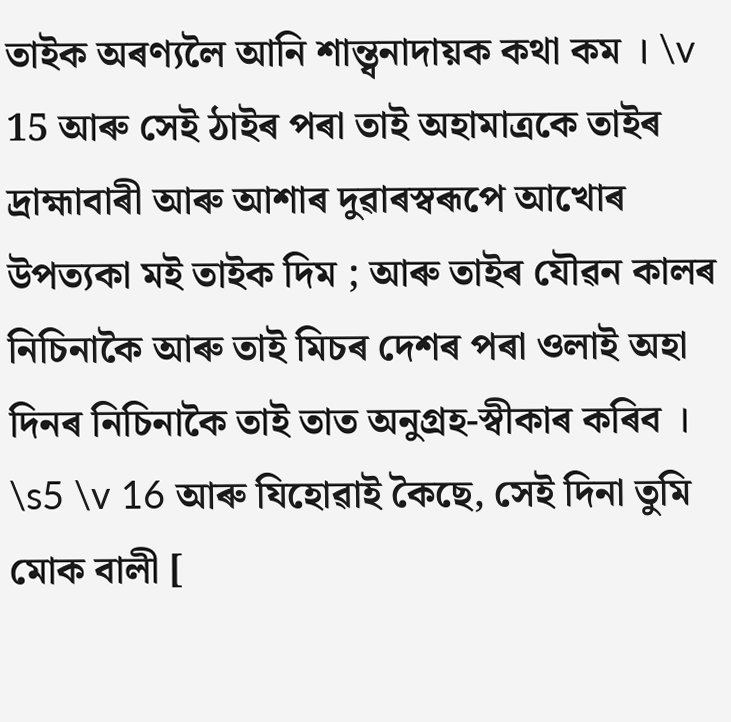তাইক অৰণ্যলৈ আনি শান্ত্বনাদায়ক কথা কম । \v 15 আৰু সেই ঠাইৰ পৰা তাই অহামাত্ৰকে তাইৰ দ্ৰাহ্মাবাৰী আৰু আশাৰ দুৱাৰস্বৰূপে আখোৰ উপত্যকা মই তাইক দিম ; আৰু তাইৰ যৌৱন কালৰ নিচিনাকৈ আৰু তাই মিচৰ দেশৰ পৰা ওলাই অহা দিনৰ নিচিনাকৈ তাই তাত অনুগ্ৰহ-স্বীকাৰ কৰিব । \s5 \v 16 আৰু যিহোৱাই কৈছে, সেই দিনা তুমি মোক বালী [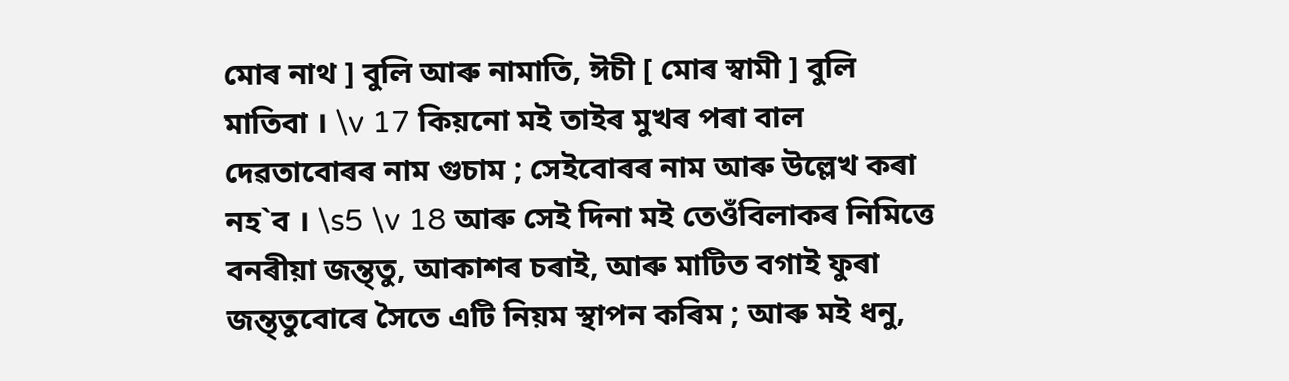মোৰ নাথ ] বুলি আৰু নামাতি, ঈচী [ মোৰ স্বামী ] বুলি মাতিবা । \v 17 কিয়নো মই তাইৰ মুখৰ পৰা বাল দেৱতাবোৰৰ নাম গুচাম ; সেইবোৰৰ নাম আৰু উল্লেখ কৰা নহ`ব । \s5 \v 18 আৰু সেই দিনা মই তেওঁবিলাকৰ নিমিত্তে বনৰীয়া জন্ত্তু, আকাশৰ চৰাই, আৰু মাটিত বগাই ফুৰা জন্ত্তুবোৰে সৈতে এটি নিয়ম স্থাপন কৰিম ; আৰু মই ধনু,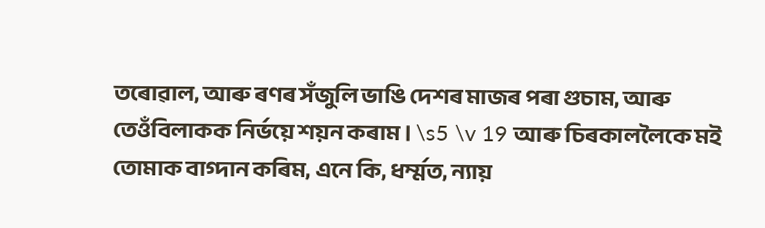তৰোৱাল, আৰু ৰণৰ সঁজুলি ভাঙি দেশৰ মাজৰ পৰা গুচাম, আৰু তেওঁবিলাকক নিৰ্ভয়ে শয়ন কৰাম । \s5 \v 19 আৰু চিৰকাললৈকে মই তোমাক বাগ্দান কৰিম, এনে কি, ধৰ্ম্মত, ন্যায়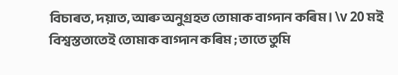বিচাৰত, দয়াত, আৰু অনুগ্ৰহত তোমাক বাগ্দান কৰিম । \v 20 মই বিশ্বস্ততাতেই তোমাক বাগ্দান কৰিম ; তাতে তুমি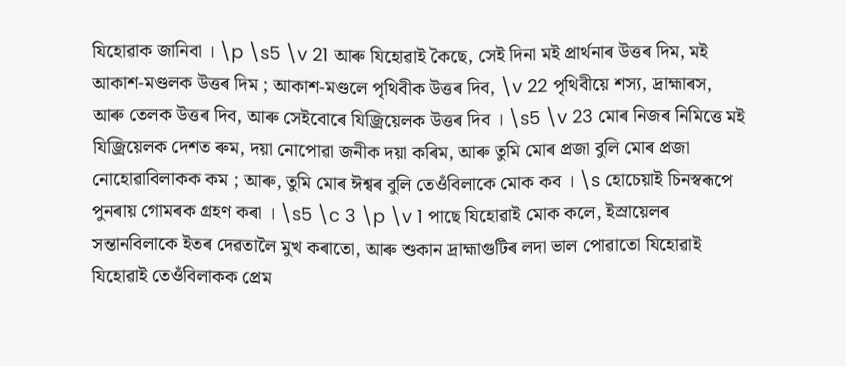যিহোৱাক জানিবা । \p \s5 \v 21 আৰু যিহোৱাই কৈছে, সেই দিনা মই প্ৰাৰ্থনাৰ উত্তৰ দিম, মই আকাশ-মণ্ডলক উত্তৰ দিম ; আকাশ-মণ্ডলে পৃথিবীক উত্তৰ দিব, \v 22 পৃথিবীয়ে শস্য, দ্ৰাহ্মাৰস, আৰু তেলক উত্তৰ দিব, আৰু সেইবোৰে যিজ্ৰিয়েলক উত্তৰ দিব । \s5 \v 23 মোৰ নিজৰ নিমিত্তে মই যিজ্ৰিয়েলক দেশত ৰুম, দয়া নোপোৱা জনীক দয়া কৰিম, আৰু তুমি মোৰ প্ৰজা বুলি মোৰ প্ৰজা নোহোৱাবিলাকক কম ; আৰু, তুমি মোৰ ঈশ্বৰ বুলি তেওঁবিলাকে মোক কব । \s হোচেয়াই চিনস্বৰূপে পুনৰায় গোমৰক গ্ৰহণ কৰা । \s5 \c 3 \p \v 1 পাছে যিহোৱাই মোক কলে, ইস্ৰায়েলৰ সন্তানবিলাকে ইতৰ দেৱতালৈ মুখ কৰাতো, আৰু শুকান দ্ৰাহ্মাগুটিৰ লদা ভাল পোৱাতো যিহোৱাই যিহোৱাই তেওঁবিলাকক প্ৰেম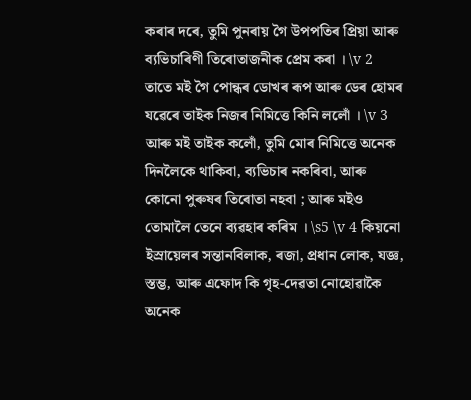কৰাৰ দৰে, তুমি পুনৰায় গৈ উপপতিৰ প্ৰিয়া আৰু ব্যভিচাৰিণী তিৰোতাজনীক প্ৰেম কৰা । \v 2 তাতে মই গৈ পোন্ধৰ ডোখৰ ৰূপ আৰু ডেৰ হোমৰ যৱেৰে তাইক নিজৰ নিমিত্তে কিনি ললোঁ । \v 3 আৰু মই তাইক কলোঁ, তুমি মোৰ নিমিত্তে অনেক দিনলৈকে থাকিবা, ব্যভিচাৰ নকৰিবা, আৰু কোনো পুৰুষৰ তিৰোতা নহবা ; আৰু মইও তোমালৈ তেনে ব্যৱহাৰ কৰিম । \s5 \v 4 কিয়নো ইস্ৰায়েলৰ সন্তানবিলাক, ৰজা, প্ৰধান লোক, যজ্ঞ, স্তম্ভ, আৰু এফোদ কি গৃহ-দেৱতা নোহোৱাকৈ অনেক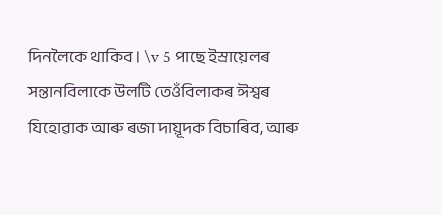দিনলৈকে থাকিব । \v 5 পাছে ইস্ৰায়েলৰ সন্তানবিলাকে উলটি তেওঁবিলাকৰ ঈশ্বৰ যিহোৱাক আৰু ৰজা দায়ূদক বিচাৰিব, আৰু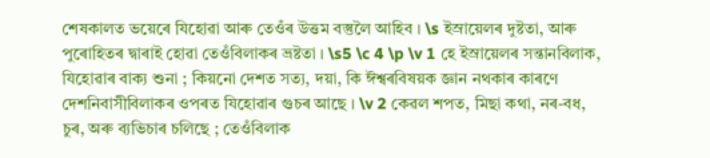শেষকালত ভয়েৰে যিহোৱা আৰু তেওঁৰ উত্তম বস্তুলৈ আহিব । \s ইস্ৰায়েলৰ দুষ্টতা, আৰু পুৰোহিতৰ দ্বাৰাই হোৱা তেওঁবিলাকৰ ভ্ৰষ্টতা । \s5 \c 4 \p \v 1 হে ইস্ৰায়েলৰ সন্তানবিলাক, যিহোৱাৰ বাক্য শুনা ; কিয়নো দেশত সত্য, দয়া, কি ঈশ্বৰবিষয়ক জ্ঞান নথকাৰ কাৰণে দেশনিবাসীবিলাকৰ ওপৰত যিহোৱাৰ গুচৰ আছে । \v 2 কেৱল শপত, মিছা কথা, নৰ-বধ, চুৰ, অৰু ব্যভিচাৰ চলিছে ; তেওঁবিলাক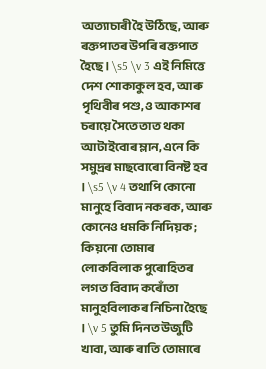অত্যাচাৰী হৈ উঠিছে, আৰু ৰক্তপাতৰ উপৰি ৰক্তপাত হৈছে । \s5 \v 3 এই নিমিত্তে দেশ শোকাকুল হব, আৰু পৃথিবীৰ পশু, ও আকাশৰ চৰায়ে সৈতে তাত থকা আটাইবোৰ ম্লান, এনে কি সমুদ্ৰৰ মাছবোৰো বিনষ্ট হব । \s5 \v 4 তথাপি কোনো মানুহে বিবাদ নকৰক, আৰু কোনেও ধমকি নিদিয়ক ; কিয়নো তোমাৰ লোকবিলাক পুৰোহিতৰ লগত বিবাদ কৰোঁতা মানুহবিলাকৰ নিচিনা হৈছে । \v 5 তুমি দিনত উজুটি খাবা, আৰু ৰাতি তোমাৰে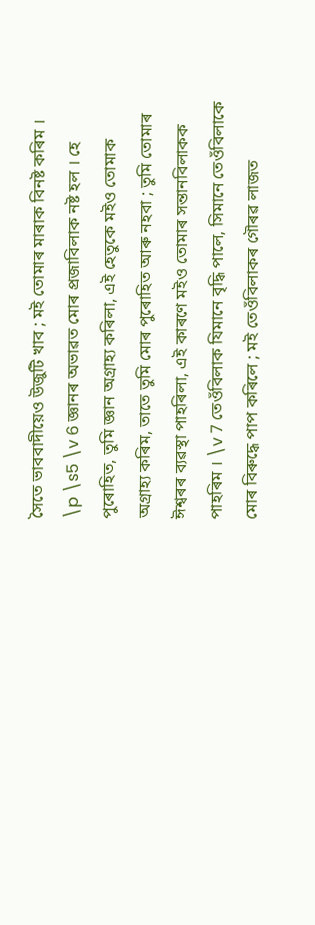সৈতে ভাববাদীয়েও উজুটি খাব ; মই তোমাৰ মাৰাক বিনষ্ট কৰিম । \p \s5 \v 6 জ্ঞানৰ অভাৱত মোৰ প্ৰজাবিলাক নষ্ট হল । হে পুৰোহিত, তুমি জ্ঞান অগ্ৰাহ্য কৰিলা, এই হেতুকে মইও তোমাক অগ্ৰাহ্য কৰিম, তাতে তুমি মোৰ পুৰোহিত আৰু নহবা ; তুমি তোমাৰ ঈশ্বৰৰ ব্যৱস্থা পাহৰিলা, এই কাৰণে মইও তোমাৰ সন্তানবিলাকক পাহৰিম । \v 7 তেওঁবিলাক যিমানে বৃদ্ধি পালে, সিমানে তেওঁবিলাকে মোৰ বিৰুদ্ধে পাপ কৰিলে ; মই তেওঁবিলাকৰ গৌৰৱ লাজত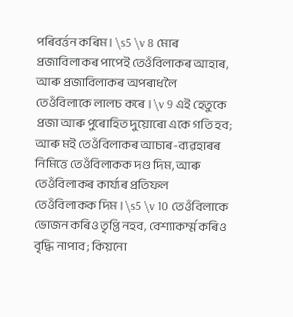পৰিবৰ্ত্তন কৰিম । \s5 \v 8 মোৰ প্ৰজাবিলাকৰ পাপেই তেওঁবিলাকৰ আহাৰ, আৰু প্ৰজাবিলাকৰ অপৰাধলৈ তেওঁবিলাকে লালচ কৰে । \v 9 এই হেতুকে প্ৰজা আৰু পুৰোহিত দুয়োৰো একে গতি হব; আৰু মই তেওঁবিলাকৰ আচাৰ-ব্যৱহাৰৰ নিমিত্তে তেওঁবিলাকক দণ্ড দিম, আৰু তেওঁবিলাকৰ কাৰ্য্যৰ প্ৰতিফল তেওঁবিলাকক দিম । \s5 \v 10 তেওঁবিলাকে ভোজন কৰিও তৃপ্তি নহব, বেশ্যাকৰ্ম্ম কৰিও বৃদ্ধি নাপাব ; কিয়নো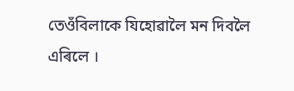তেওঁবিলাকে যিহোৱালৈ মন দিবলৈ এৰিলে ।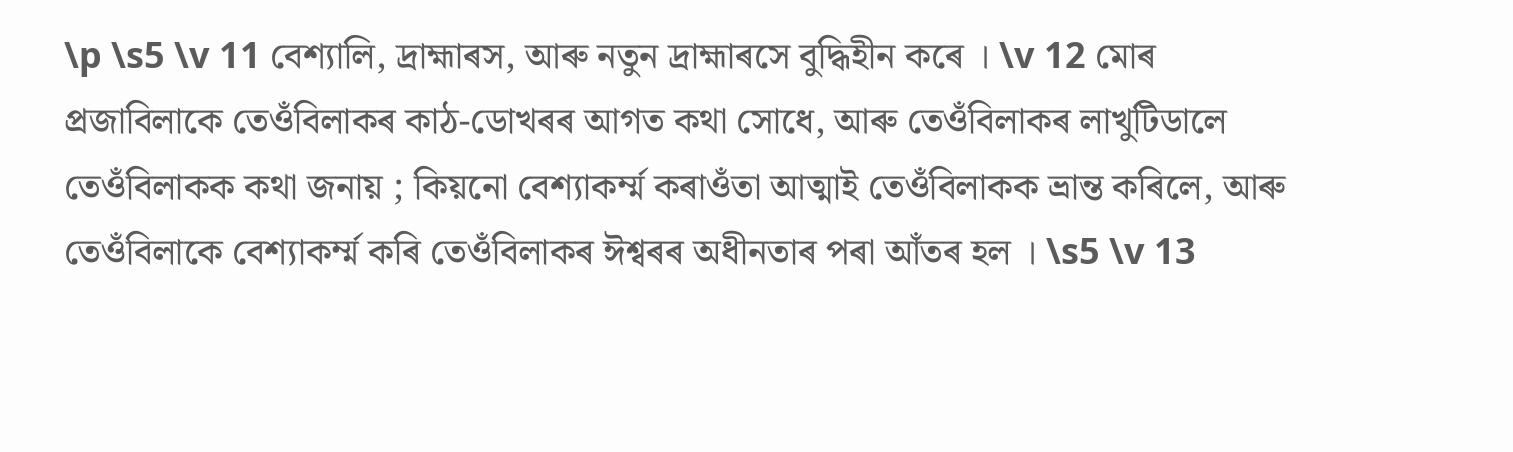\p \s5 \v 11 বেশ্যালি, দ্ৰাহ্মাৰস, আৰু নতুন দ্ৰাহ্মাৰসে বুদ্ধিহীন কৰে । \v 12 মোৰ প্ৰজাবিলাকে তেওঁবিলাকৰ কাঠ-ডোখৰৰ আগত কথা সোধে, আৰু তেওঁবিলাকৰ লাখুটিডালে তেওঁবিলাকক কথা জনায় ; কিয়নো বেশ্যাকৰ্ম্ম কৰাওঁতা আত্মাই তেওঁবিলাকক ভ্ৰান্ত কৰিলে, আৰু তেওঁবিলাকে বেশ্যাকৰ্ম্ম কৰি তেওঁবিলাকৰ ঈশ্বৰৰ অধীনতাৰ পৰা আঁতৰ হল । \s5 \v 13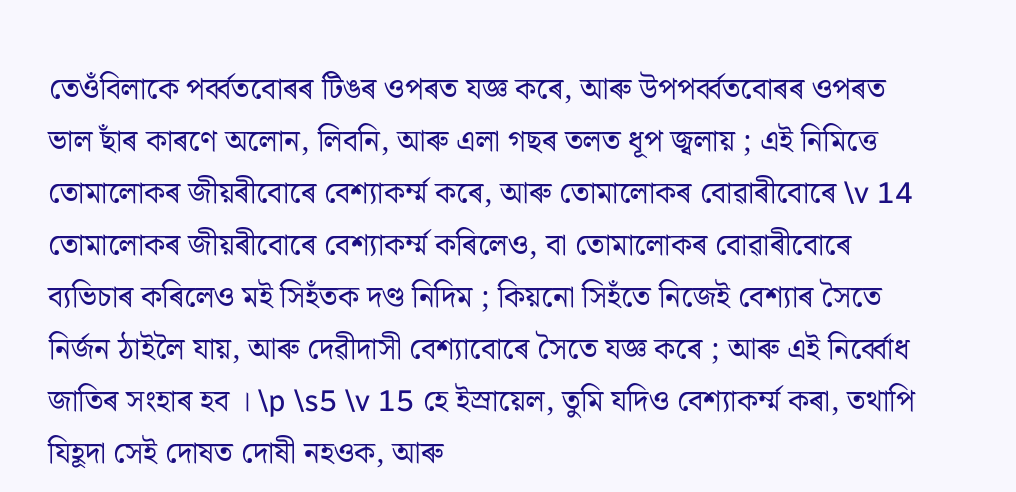তেওঁবিলাকে পৰ্ব্বতবোৰৰ টিঙৰ ওপৰত যজ্ঞ কৰে, আৰু উপপৰ্ব্বতবোৰৰ ওপৰত ভাল ছাঁৰ কাৰণে অলোন, লিবনি, আৰু এলা গছৰ তলত ধূপ জ্বলায় ; এই নিমিত্তে তোমালোকৰ জীয়ৰীবোৰে বেশ্যাকৰ্ম্ম কৰে, আৰু তোমালোকৰ বোৱাৰীবোৰে \v 14 তোমালোকৰ জীয়ৰীবোৰে বেশ্যাকৰ্ম্ম কৰিলেও, বা তোমালোকৰ বোৱাৰীবোৰে ব্যভিচাৰ কৰিলেও মই সিহঁতক দণ্ড নিদিম ; কিয়নো সিহঁতে নিজেই বেশ্যাৰ সৈতে নিৰ্জন ঠাইলৈ যায়, আৰু দেৱীদাসী বেশ্যাবোৰে সৈতে যজ্ঞ কৰে ; আৰু এই নিৰ্ব্বোধ জাতিৰ সংহাৰ হব । \p \s5 \v 15 হে ইস্ৰায়েল, তুমি যদিও বেশ্যাকৰ্ম্ম কৰা, তথাপি যিহূদা সেই দোষত দোষী নহওক, আৰু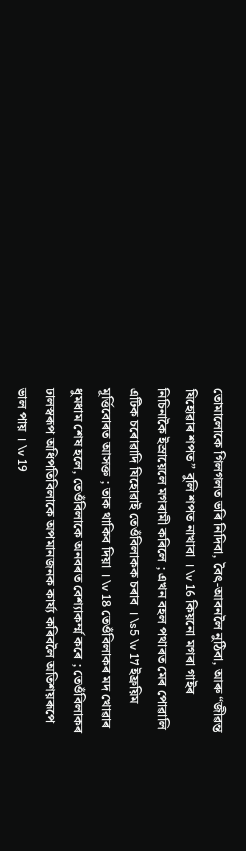তোমালোকে গিলগলত ভৰি নিদিবা, বৈৎ-আবনলৈ নুঠিবা, আৰু “জীৱন্ত যিহোৱাৰ শপত” বুলি শপত নাখাবা । \v 16 কিয়নো মগৰা গাইৰ নিচিনাকৈ ইস্ৰায়েলে মগৰামী কৰিলে ; এখন বহল পথাৰত মেৰ পোৱালি এটিক চৰোৱাদি যিহোৱাই তেওঁবিলাকক চৰাব । \s5 \v 17 ইফ্ৰয়িম মূৰ্ত্তিবোৰত আসক্ত ; তাক থাকিব দিয়া । \v 18 তেওঁবিলাকৰ মদ খোৱাৰ ধুমধাম শেষ হলে, তেওঁবিলাকে অনবৰত বেশ্যাকৰ্ম্ম কৰে ; তেওঁবিলাকৰ ঢালস্বৰূপ অধিপতিবিলাকে অপমানজনক কাৰ্য্য কৰিবলৈ অতিশয়ৰূপে ভাল পায় । \v 19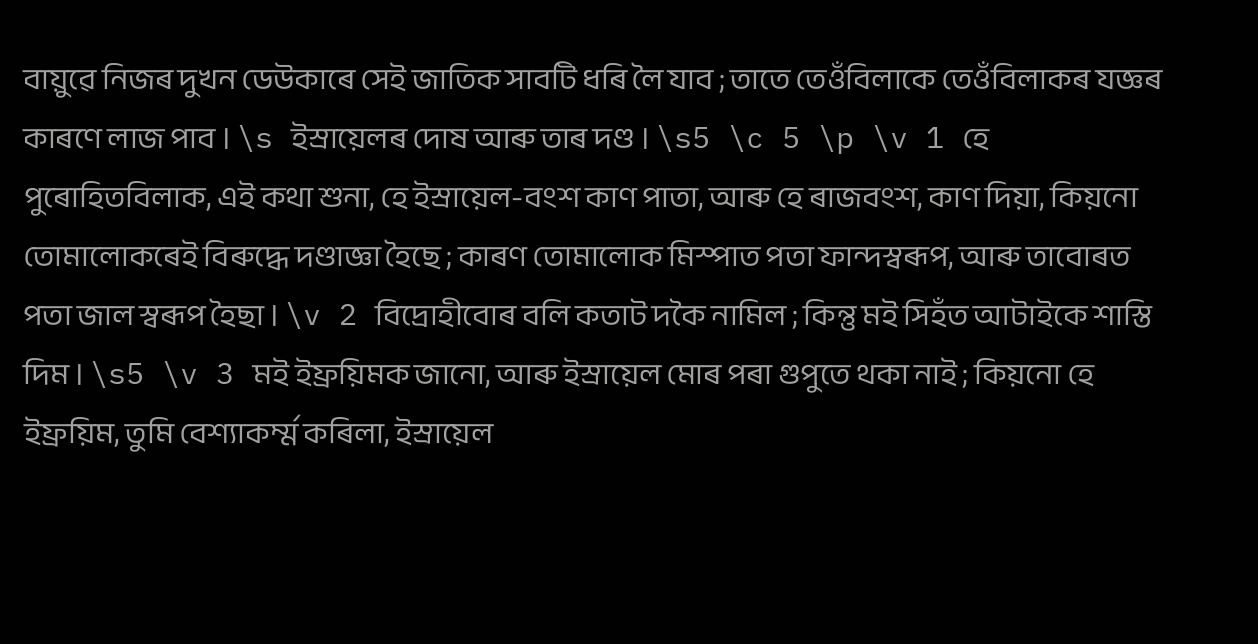বায়ুৱে নিজৰ দুখন ডেউকাৰে সেই জাতিক সাবটি ধৰি লৈ যাব ; তাতে তেওঁবিলাকে তেওঁবিলাকৰ যজ্ঞৰ কাৰণে লাজ পাব । \s ইস্ৰায়েলৰ দোষ আৰু তাৰ দণ্ড । \s5 \c 5 \p \v 1 হে পুৰোহিতবিলাক, এই কথা শুনা, হে ইস্ৰায়েল-বংশ কাণ পাতা, আৰু হে ৰাজবংশ, কাণ দিয়া, কিয়নো তোমালোকৰেই বিৰুদ্ধে দণ্ডাজ্ঞা হৈছে ; কাৰণ তোমালোক মিস্পাত পতা ফান্দস্বৰূপ, আৰু তাবোৰত পতা জাল স্বৰূপ হৈছা । \v 2 বিদ্ৰোহীবোৰ বলি কতাট দকৈ নামিল ; কিন্তু মই সিহঁত আটাইকে শাস্তি দিম । \s5 \v 3 মই ইফ্ৰয়িমক জানো, আৰু ইস্ৰায়েল মোৰ পৰা গুপুতে থকা নাই ; কিয়নো হে ইফ্ৰয়িম, তুমি বেশ্যাকৰ্ম্ম কৰিলা, ইস্ৰায়েল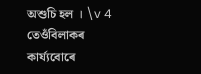অশুচি হল । \v 4 তেওঁবিলাকৰ কাৰ্য্যবোৰে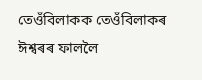তেওঁবিলাকক তেওঁবিলাকৰ ঈশ্বৰৰ ফাললৈ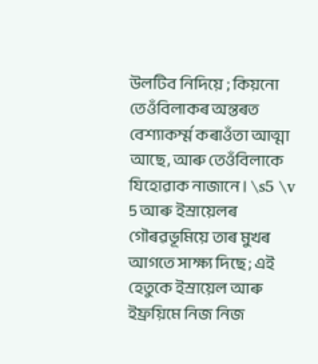উলটিব নিদিয়ে ; কিয়নো তেওঁবিলাকৰ অন্তৰত বেশ্যাকৰ্ম্ম কৰাওঁতা আত্মা আছে, আৰু তেওঁবিলাকে যিহোৱাক নাজানে । \s5 \v 5 আৰু ইস্ৰায়েলৰ গৌৰৱভূমিয়ে তাৰ মুখৰ আগতে সাক্ষ্য দিছে ; এই হেতুকে ইস্ৰায়েল আৰু ইফ্ৰয়িমে নিজ নিজ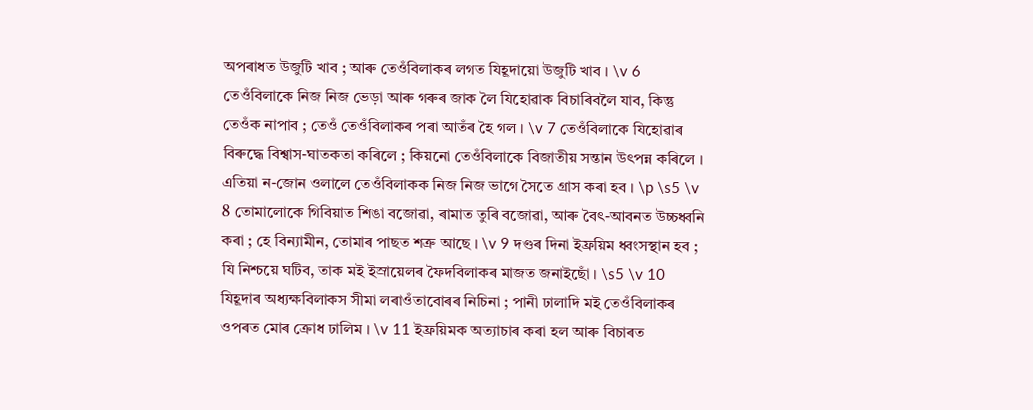অপৰাধত উজুটি খাব ; আৰু তেওঁবিলাকৰ লগত যিহূদায়ো উজুটি খাব । \v 6 তেওঁবিলাকে নিজ নিজ ভেড়া আৰু গৰুৰ জাক লৈ যিহোৱাক বিচাৰিবলৈ যাব, কিন্তু তেওঁক নাপাব ; তেওঁ তেওঁবিলাকৰ পৰা আতঁৰ হৈ গল । \v 7 তেওঁবিলাকে যিহোৱাৰ বিৰুদ্ধে বিশ্বাস-ঘাতকতা কৰিলে ; কিয়নো তেওঁবিলাকে বিজাতীয় সন্তান উৎপন্ন কৰিলে । এতিয়া ন-জোন ওলালে তেওঁবিলাকক নিজ নিজ ভাগে সৈতে গ্ৰাস কৰা হব । \p \s5 \v 8 তোমালোকে গিবিয়াত শিঙা বজোৱা, ৰামাত তুৰি বজোৱা, আৰু বৈৎ-আবনত উচ্চধ্বনি কৰা ; হে বিন্যামীন, তোমাৰ পাছত শত্ৰু আছে । \v 9 দণ্ডৰ দিনা ইফ্ৰয়িম ধ্বংসস্থান হব ; যি নিশ্চয়ে ঘটিব, তাক মই ইস্ৰায়েলৰ ফৈদবিলাকৰ মাজত জনাইছোঁ । \s5 \v 10 যিহূদাৰ অধ্যক্ষবিলাকস সীমা লৰাওঁতাবোৰৰ নিচিনা ; পানী ঢালাদি মই তেওঁবিলাকৰ ওপৰত মোৰ ক্ৰোধ ঢালিম । \v 11 ইফ্ৰয়িমক অত্যাচাৰ কৰা হল আৰু বিচাৰত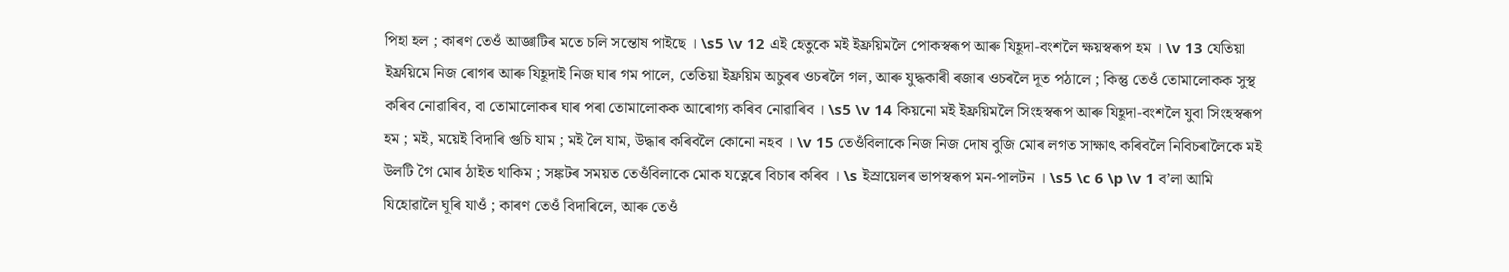পিহা হল ; কাৰণ তেওঁ আজ্ঞাটিৰ মতে চলি সন্তোষ পাইছে । \s5 \v 12 এই হেতুকে মই ইফ্ৰয়িমলৈ পোকস্বৰূপ আৰু যিহূদা-বংশলৈ ক্ষয়স্বৰূপ হম । \v 13 যেতিয়া ইফ্ৰয়িমে নিজ ৰোগৰ আৰু যিহূদাই নিজ ঘাৰ গম পালে, তেতিয়া ইফ্ৰয়িম অচুৰৰ ওচৰলৈ গল, আৰু যুদ্ধকাৰী ৰজাৰ ওচৰলৈ দূত পঠালে ; কিন্তু তেওঁ তোমালোকক সুস্থ কৰিব নোৱাৰিব, বা তোমালোকৰ ঘাৰ পৰা তোমালোকক আৰোগ্য কৰিব নোৱাৰিব । \s5 \v 14 কিয়নো মই ইফ্ৰয়িমলৈ সিংহস্বৰূপ আৰু যিহূদা-বংশলৈ যুবা সিংহস্বৰূপ হম ; মই, ময়েই বিদাৰি গুচি যাম ; মই লৈ যাম, উদ্ধাৰ কৰিবলৈ কোনো নহব । \v 15 তেওঁবিলাকে নিজ নিজ দোষ বুজি মোৰ লগত সাক্ষাৎ কৰিবলৈ নিবিচৰালৈকে মই উলটি গৈ মোৰ ঠাইত থাকিম ; সঙ্কটৰ সময়ত তেওঁবিলাকে মোক যত্নেৰে বিচাৰ কৰিব । \s ইস্ৰায়েলৰ ভাপস্বৰূপ মন-পালটন । \s5 \c 6 \p \v 1 ব’লা আমি যিহোৱালৈ ঘূৰি যাওঁ ; কাৰণ তেওঁ বিদাৰিলে, আৰু তেওঁ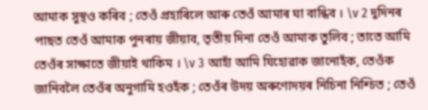আমাক সুস্থও কৰিব ; তেওঁ প্ৰহাৰিলে আৰু তেওঁ আমাৰ ঘা বান্ধিব । \v 2 দুদিনৰ পাছত তেওঁ আমাক পুনৰায় জীয়াব, তৃতীয় দিনা তেওঁ আমাক তুলিব ; তাতে আমি তেওঁৰ সাক্ষাতে জীয়াই থাকিম । \v 3 আহাঁ আমি যিহোৱাক জানোহঁক, তেওঁক জানিবলৈ তেওঁৰ অনুগামি হওহঁক ; তেওঁৰ উদয় অৰুণোদয়ৰ নিচিনা নিশ্চিত ; তেওঁ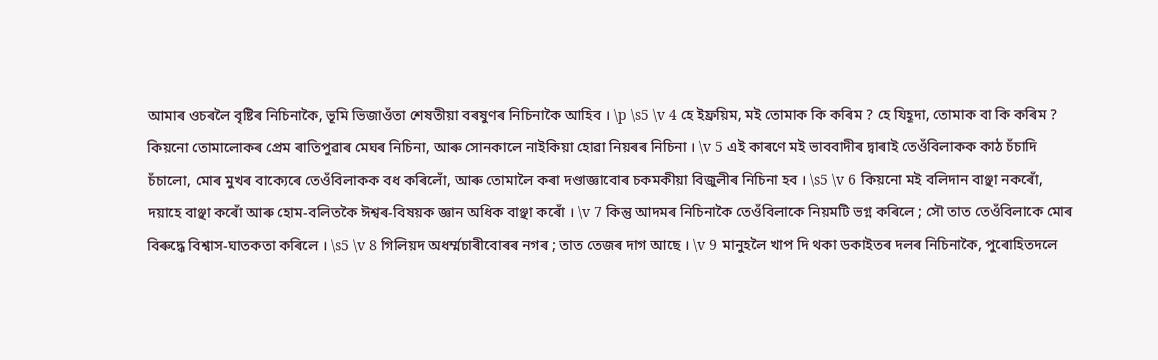আমাৰ ওচৰলৈ বৃষ্টিৰ নিচিনাকৈ, ভূমি ভিজাওঁতা শেষতীয়া বৰষুণৰ নিচিনাকৈ আহিব । \p \s5 \v 4 হে ইফ্ৰয়িম, মই তোমাক কি কৰিম ? হে যিহূদা, তোমাক বা কি কৰিম ? কিয়নো তোমালোকৰ প্ৰেম ৰাতিপুৱাৰ মেঘৰ নিচিনা, আৰু সোনকালে নাইকিয়া হোৱা নিয়ৰৰ নিচিনা । \v 5 এই কাৰণে মই ভাববাদীৰ দ্বাৰাই তেওঁবিলাকক কাঠ চঁচাদি চঁচালো, মোৰ মুখৰ বাক্যেৰে তেওঁবিলাকক বধ কৰিলোঁ, আৰু তোমালৈ কৰা দণ্ডাজ্ঞাবোৰ চকমকীয়া বিজুলীৰ নিচিনা হব । \s5 \v 6 কিয়নো মই বলিদান বাঞ্ছা নকৰোঁ, দয়াহে বাঞ্ছা কৰোঁ আৰু হোম-বলিতকৈ ঈশ্বৰ-বিষয়ক জ্ঞান অধিক বাঞ্ছা কৰোঁ । \v 7 কিন্তু আদমৰ নিচিনাকৈ তেওঁবিলাকে নিয়মটি ভগ্ন কৰিলে ; সৌ তাত তেওঁবিলাকে মোৰ বিৰুদ্ধে বিশ্বাস-ঘাতকতা কৰিলে । \s5 \v 8 গিলিয়দ অধৰ্ম্মচাৰীবোৰৰ নগৰ ; তাত তেজৰ দাগ আছে । \v 9 মানুহলৈ খাপ দি থকা ডকাইতৰ দলৰ নিচিনাকৈ, পুৰোহিতদলে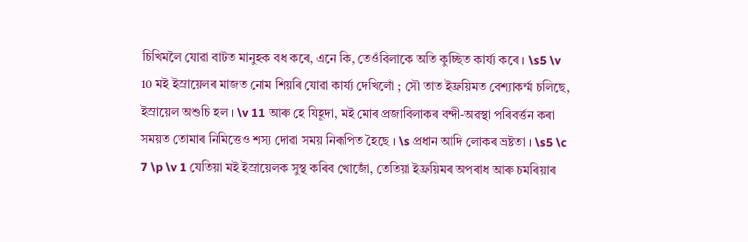চিখিমলৈ যোৱা বাটত মানুহক বধ কৰে, এনে কি, তেওঁবিলাকে অতি কুচ্ছিত কাৰ্য্য কৰে । \s5 \v 10 মই ইস্ৰায়েলৰ মাজত নোম শিয়ৰি যোৱা কাৰ্য্য দেখিলোঁ ; সৌ তাত ইফ্ৰয়িমত বেশ্যাকৰ্ম্ম চলিছে, ইস্ৰায়েল অশুচি হল । \v 11 আৰু হে যিহূদা, মই মোৰ প্ৰজাবিলাকৰ বন্দী-অৱস্থা পৰিবৰ্ত্তন কৰা সময়ত তোমাৰ নিমিত্তেও শস্য দোৱা সময় নিৰূপিত হৈছে । \s প্ৰধান আদি লোকৰ ভ্ৰষ্টতা । \s5 \c 7 \p \v 1 যেতিয়া মই ইস্ৰায়েলক সুস্থ কৰিব খোজোঁ, তেতিয়া ইফ্ৰয়িমৰ অপৰাধ আৰু চমৰিয়াৰ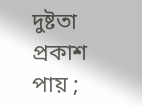দুষ্টতা প্ৰকাশ পায় ;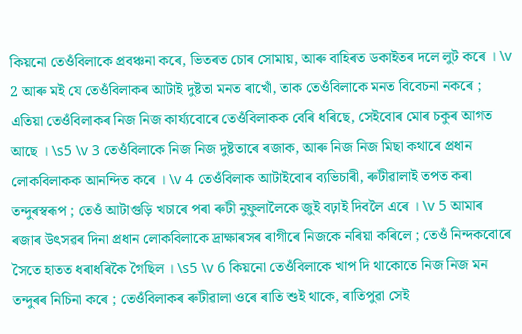কিয়নো তেওঁবিলাকে প্ৰবঞ্চনা কৰে, ভিতৰত চোৰ সোমায়, আৰু বাহিৰত ডকাইতৰ দলে লুট কৰে । \v 2 আৰু মই যে তেওঁবিলাকৰ আটাই দুষ্টতা মনত ৰাখোঁ, তাক তেওঁবিলাকে মনত বিবেচনা নকৰে ; এতিয়া তেওঁবিলাকৰ নিজ নিজ কাৰ্য্যবোৰে তেওঁবিলাকক বেৰি ধৰিছে, সেইবোৰ মোৰ চকুৰ আগত আছে । \s5 \v 3 তেওঁবিলাকে নিজ নিজ দুষ্টতাৰে ৰজাক, আৰু নিজ নিজ মিছা কথাৰে প্ৰধান লোকবিলাকক আনন্দিত কৰে । \v 4 তেওঁবিলাক আটাইবোৰ ব্যভিচাৰী, ৰুটীৱালাই তপত কৰা তন্দুৰস্বৰূপ ; তেওঁ আটাগুড়ি খচাৰে পৰা ৰুটী নুফুলালৈকে জুই বঢ়াই দিবলৈ এৰে । \v 5 আমাৰ ৰজাৰ উৎসৱৰ দিনা প্ৰধান লোকবিলাকে দ্ৰাক্ষাৰসৰ ৰাগীৰে নিজকে নৰিয়া কৰিলে ; তেওঁ নিন্দকবোৰে সৈতে হাতত ধৰাধৰিকৈ গৈছিল । \s5 \v 6 কিয়নো তেওঁবিলাকে খাপ দি থাকোতে নিজ নিজ মন তন্দুৰৰ নিচিনা কৰে ; তেওঁবিলাকৰ ৰুটীৱালা ওৰে ৰাতি শুই থাকে, ৰাতিপুৱা সেই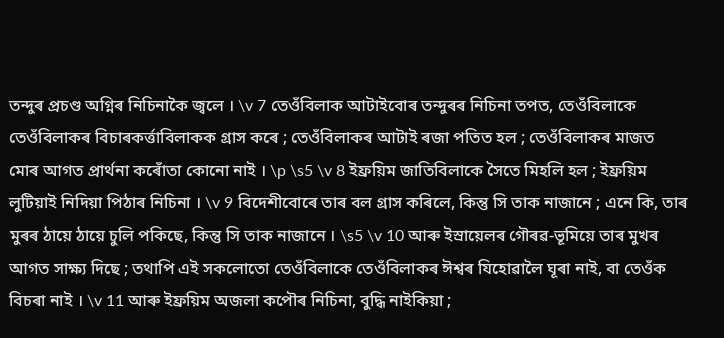তন্দুৰ প্ৰচণ্ড অগ্নিৰ নিচিনাকৈ জ্বলে । \v 7 তেওঁবিলাক আটাইবোৰ তন্দুৰৰ নিচিনা তপত, তেওঁবিলাকে তেওঁবিলাকৰ বিচাৰকৰ্ত্তাবিলাকক গ্ৰাস কৰে ; তেওঁবিলাকৰ আটাই ৰজা পতিত হল ; তেওঁবিলাকৰ মাজত মোৰ আগত প্ৰাৰ্থনা কৰোঁতা কোনো নাই । \p \s5 \v 8 ইফ্ৰয়িম জাতিবিলাকে সৈতে মিহলি হল ; ইফ্ৰয়িম লুটিয়াই নিদিয়া পিঠাৰ নিচিনা । \v 9 বিদেশীবোৰে তাৰ বল গ্ৰাস কৰিলে, কিন্তু সি তাক নাজানে ; এনে কি, তাৰ মুৰৰ ঠায়ে ঠায়ে চুলি পকিছে, কিন্তু সি তাক নাজানে । \s5 \v 10 আৰু ইস্ৰায়েলৰ গৌৰৱ-ভূমিয়ে তাৰ মুখৰ আগত সাক্ষ্য দিছে ; তথাপি এই সকলোতো তেওঁবিলাকে তেওঁবিলাকৰ ঈশ্বৰ যিহোৱালৈ ঘূৰা নাই, বা তেওঁক বিচৰা নাই । \v 11 আৰু ইফ্ৰয়িম অজলা কপৌৰ নিচিনা, বুদ্ধি নাইকিয়া ;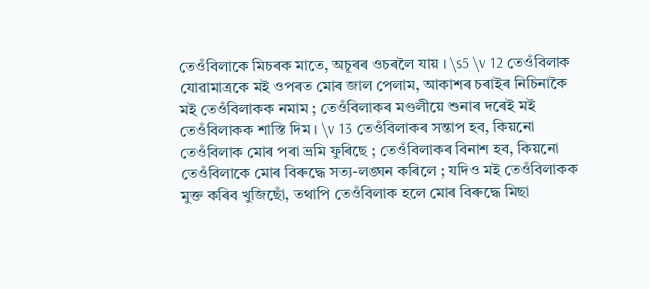তেওঁবিলাকে মিচৰক মাতে, অচূৰৰ ওচৰলৈ যায় । \s5 \v 12 তেওঁবিলাক যোৱামাত্ৰকে মই ওপৰত মোৰ জাল পেলাম, আকাশৰ চৰাইৰ নিচিনাকৈ মই তেওঁবিলাকক নমাম ; তেওঁবিলাকৰ মণ্ডলীয়ে শুনাৰ দৰেই মই তেওঁবিলাকক শাস্তি দিম । \v 13 তেওঁবিলাকৰ সন্তাপ হব, কিয়নো তেওঁবিলাক মোৰ পৰা ভ্ৰমি ফুৰিছে ; তেওঁবিলাকৰ বিনাশ হব, কিয়নো তেওঁবিলাকে মোৰ বিৰুদ্ধে সত্য-লঙ্ঘন কৰিলে ; যদিও মই তেওঁবিলাকক মুক্ত কৰিব খুজিছোঁ, তথাপি তেওঁবিলাক হলে মোৰ বিৰুদ্ধে মিছা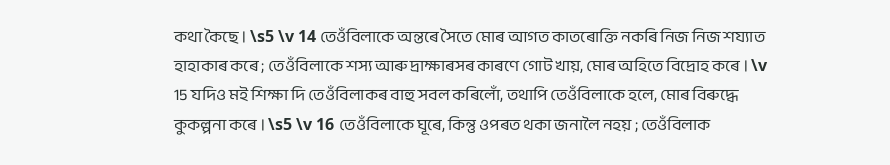কথা কৈছে । \s5 \v 14 তেওঁবিলাকে অন্তৰে সৈতে মোৰ আগত কাতৰোক্তি নকৰি নিজ নিজ শয্যাত হাহাকাৰ কৰে ; তেওঁবিলাকে শস্য আৰু দ্ৰাক্ষাৰসৰ কাৰণে গোট খায়, মোৰ অহিতে বিদ্ৰোহ কৰে । \v 15 যদিও মই শিক্ষা দি তেওঁবিলাকৰ বাহু সবল কৰিলোঁ, তথাপি তেওঁবিলাকে হলে, মোৰ বিৰুদ্ধে কুকল্পনা কৰে । \s5 \v 16 তেওঁবিলাকে ঘূৰে, কিন্তু ওপৰত থকা জনালৈ নহয় ; তেওঁবিলাক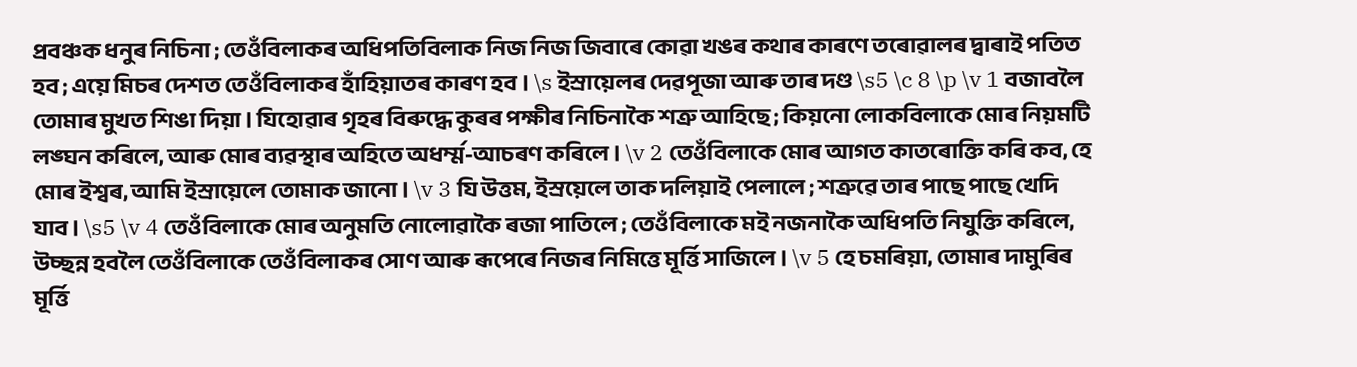প্ৰবঞ্চক ধনুৰ নিচিনা ; তেওঁবিলাকৰ অধিপতিবিলাক নিজ নিজ জিবাৰে কোৱা খঙৰ কথাৰ কাৰণে তৰোৱালৰ দ্বাৰাই পতিত হব ; এয়ে মিচৰ দেশত তেওঁবিলাকৰ হাঁহিয়াতৰ কাৰণ হব । \s ইস্ৰায়েলৰ দেৱপূজা আৰু তাৰ দণ্ড \s5 \c 8 \p \v 1 বজাবলৈ তোমাৰ মুখত শিঙা দিয়া । যিহোৱাৰ গৃহৰ বিৰুদ্ধে কুৰৰ পক্ষীৰ নিচিনাকৈ শত্ৰু আহিছে ; কিয়নো লোকবিলাকে মোৰ নিয়মটি লঙ্ঘন কৰিলে, আৰু মোৰ ব্যৱস্থাৰ অহিতে অধৰ্ম্ম-আচৰণ কৰিলে । \v 2 তেওঁবিলাকে মোৰ আগত কাতৰোক্তি কৰি কব, হে মোৰ ইশ্বৰ, আমি ইস্ৰায়েলে তোমাক জানো । \v 3 যি উত্তম, ইস্ৰয়েলে তাক দলিয়াই পেলালে ; শত্ৰুৱে তাৰ পাছে পাছে খেদি যাব । \s5 \v 4 তেওঁবিলাকে মোৰ অনুমতি নোলোৱাকৈ ৰজা পাতিলে ; তেওঁবিলাকে মই নজনাকৈ অধিপতি নিযুক্তি কৰিলে, উচ্ছন্ন হবলৈ তেওঁবিলাকে তেওঁবিলাকৰ সোণ আৰু ৰূপেৰে নিজৰ নিমিত্তে মূৰ্ত্তি সাজিলে । \v 5 হে চমৰিয়া, তোমাৰ দামুৰিৰ মূৰ্ত্তি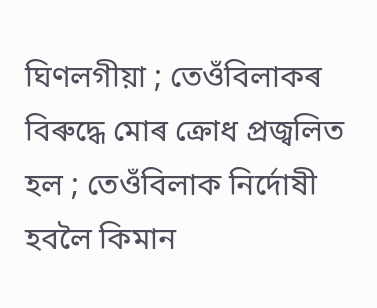ঘিণলগীয়া ; তেওঁবিলাকৰ বিৰুদ্ধে মোৰ ক্ৰোধ প্ৰজ্বলিত হল ; তেওঁবিলাক নিৰ্দোষী হবলৈ কিমান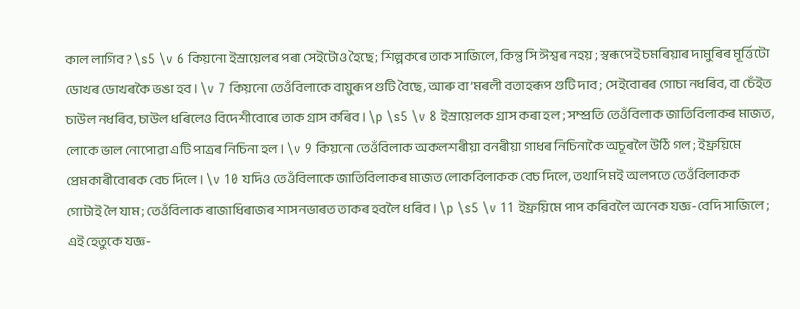কাল লাগিব ? \s5 \v 6 কিয়নো ইস্ৰায়েলৰ পৰা সেইটোও হৈছে ; শিল্পকৰে তাক সাজিলে, কিন্তু সি ঈশ্বৰ নহয় ; স্বৰূপেই চমৰিয়াৰ দামুৰিৰ মূৰ্ত্তিটো ডোখৰ ডোখৰকৈ ভঙা হব । \v 7 কিয়নো তেওঁবিলাকে বায়ুৰূপ গুটি বৈছে, আৰু বা’মৰলী বতাহৰূপ গুটি দাব ; সেইবোৰৰ গোচা নধৰিব, বা চেঁইত চাউল নধৰিব, চাউল ধৰিলেও বিদেশীবোৰে তাক গ্ৰাস কৰিব । \p \s5 \v 8 ইস্ৰায়েলক গ্ৰাস কৰা হল ; সম্প্ৰতি তেওঁবিলাক জাতিবিলাকৰ মাজত, লোকে ভাল নোপোৱা এটি পাত্ৰৰ নিচিনা হল । \v 9 কিয়নো তেওঁবিলাক অকলশৰীয়া বনৰীয়া গাধৰ নিচিনাকৈ অচূৰলৈ উঠি গল ; ইফ্ৰয়িমে প্ৰেমকাৰীবোৰক বেচ দিলে । \v 10 যদিও তেওঁবিলাকে জাতিবিলাকৰ মাজত লোকবিলাকক বেচ দিলে, তথাপি মই অলপতে তেওঁবিলাকক গোটাই লৈ যাম ; তেওঁবিলাক ৰাজাধিৰাজৰ শাসনভাৰত তাকৰ হবলৈ ধৰিব । \p \s5 \v 11 ইফ্ৰয়িমে পাপ কৰিবলৈ অনেক যজ্ঞ-বেদি সাজিলে ; এই হেতুকে যজ্ঞ-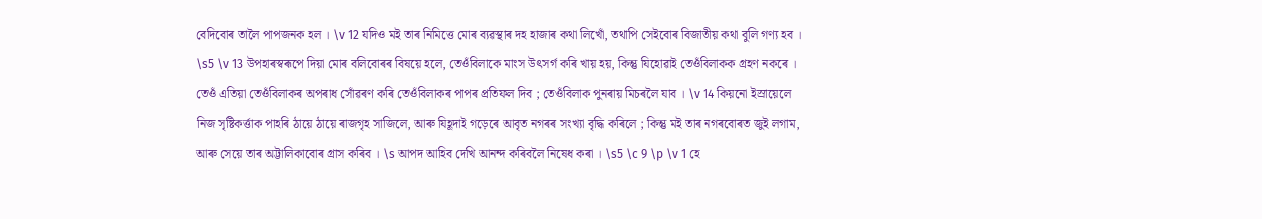বেদিবোৰ তালৈ পাপজনক হল । \v 12 যদিও মই তাৰ নিমিত্তে মোৰ ব্যৱস্থাৰ দহ হাজাৰ কথা লিখোঁ, তথাপি সেইবোৰ বিজাতীয় কথা বুলি গণ্য হব । \s5 \v 13 উপহাৰস্বৰূপে দিয়া মোৰ বলিবোৰৰ বিষয়ে হলে, তেওঁবিলাকে মাংস উৎসৰ্গ কৰি খায় হয়, কিন্তু যিহোৱাই তেওঁবিলাকক গ্ৰহণ নকৰে । তেওঁ এতিয়া তেওঁবিলাকৰ অপৰাধ সোঁৱৰণ কৰি তেওঁবিলাকৰ পাপৰ প্ৰতিফল দিব ; তেওঁবিলাক পুনৰায় মিচৰলৈ যাব । \v 14 কিয়নো ইস্ৰায়েলে নিজ সৃষ্টিকৰ্ত্তাক পাহৰি ঠায়ে ঠায়ে ৰাজগৃহ সাজিলে, আৰু যিহূদাই গড়েৰে আবৃত নগৰৰ সংখ্যা বৃদ্ধি কৰিলে ; কিন্তু মই তাৰ নগৰবোৰত জুই লগাম, আৰু সেয়ে তাৰ অট্টালিকাবোৰ গ্ৰাস কৰিব । \s আপদ আহিব দেখি আনন্দ কৰিবলৈ নিষেধ কৰা । \s5 \c 9 \p \v 1 হে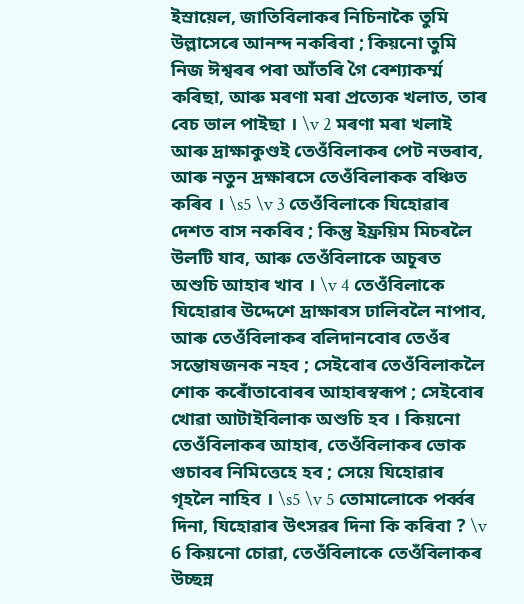ইস্ৰায়েল, জাতিবিলাকৰ নিচিনাকৈ তুমি উল্লাসেৰে আনন্দ নকৰিবা ; কিয়নো তুমি নিজ ঈশ্বৰৰ পৰা আঁতৰি গৈ বেশ্যাকৰ্ম্ম কৰিছা, আৰু মৰণা মৰা প্ৰত্যেক খলাত, তাৰ বেচ ভাল পাইছা । \v 2 মৰণা মৰা খলাই আৰু দ্ৰাক্ষাকুণ্ডই তেওঁবিলাকৰ পেট নভৰাব, আৰু নতুন দ্ৰক্ষাৰসে তেওঁবিলাকক বঞ্চিত কৰিব । \s5 \v 3 তেওঁবিলাকে যিহোৱাৰ দেশত বাস নকৰিব ; কিন্তু ইফ্ৰয়িম মিচৰলৈ উলটি যাব, আৰু তেওঁবিলাকে অচূৰত অশুচি আহাৰ খাব । \v 4 তেওঁবিলাকে যিহোৱাৰ উদ্দেশে দ্ৰাক্ষাৰস ঢালিবলৈ নাপাব, আৰু তেওঁবিলাকৰ বলিদানবোৰ তেওঁৰ সন্তোষজনক নহব ; সেইবোৰ তেওঁবিলাকলৈ শোক কৰোঁতাবোৰৰ আহাৰস্বৰূপ ; সেইবোৰ খোৱা আটাইবিলাক অশুচি হব । কিয়নো তেওঁবিলাকৰ আহাৰ, তেওঁবিলাকৰ ভোক গুচাবৰ নিমিত্তেহে হব ; সেয়ে যিহোৱাৰ গৃহলৈ নাহিব । \s5 \v 5 তোমালোকে পৰ্ব্বৰ দিনা, যিহোৱাৰ উৎসৱৰ দিনা কি কৰিবা ? \v 6 কিয়নো চোৱা, তেওঁবিলাকে তেওঁবিলাকৰ উচ্ছন্ন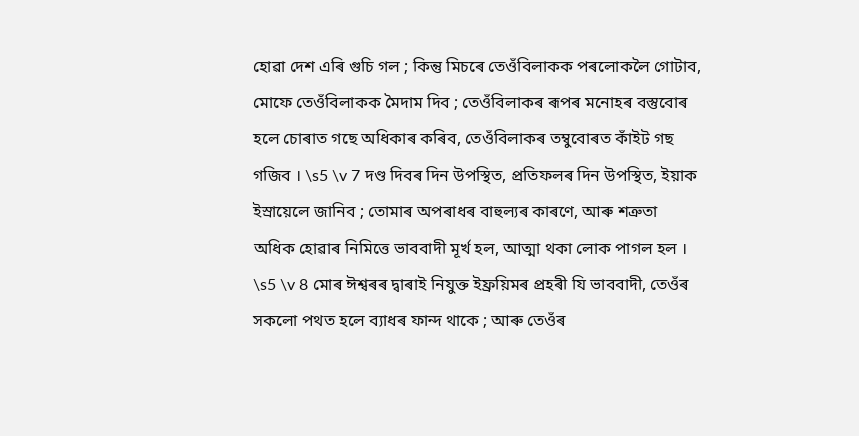হোৱা দেশ এৰি গুচি গল ; কিন্তু মিচৰে তেওঁবিলাকক পৰলোকলৈ গোটাব, মোফে তেওঁবিলাকক মৈদাম দিব ; তেওঁবিলাকৰ ৰূপৰ মনোহৰ বস্তুবোৰ হলে চোৰাত গছে অধিকাৰ কৰিব, তেওঁবিলাকৰ তম্বুবোৰত কাঁইট গছ গজিব । \s5 \v 7 দণ্ড দিবৰ দিন উপস্থিত, প্ৰতিফলৰ দিন উপস্থিত, ইয়াক ইস্ৰায়েলে জানিব ; তোমাৰ অপৰাধৰ বাহুল্যৰ কাৰণে, আৰু শত্ৰুতা অধিক হোৱাৰ নিমিত্তে ভাববাদী মূৰ্খ হল, আত্মা থকা লোক পাগল হল । \s5 \v 8 মোৰ ঈশ্বৰৰ দ্বাৰাই নিযুক্ত ইফ্ৰয়িমৰ প্ৰহৰী যি ভাববাদী, তেওঁৰ সকলো পথত হলে ব্যাধৰ ফান্দ থাকে ; আৰু তেওঁৰ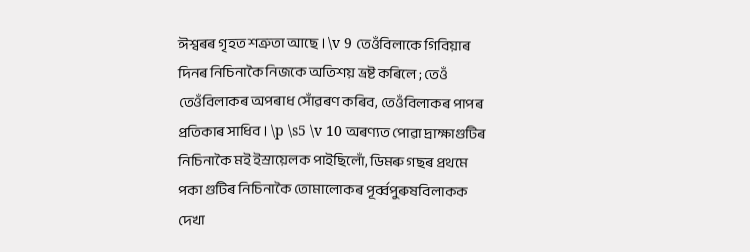ঈশ্বৰৰ গৃহত শত্ৰুতা আছে । \v 9 তেওঁবিলাকে গিবিয়াৰ দিনৰ নিচিনাকৈ নিজকে অতিশয় ভ্ৰষ্ট কৰিলে ; তেওঁ তেওঁবিলাকৰ অপৰাধ সোঁৱৰণ কৰিব, তেওঁবিলাকৰ পাপৰ প্ৰতিকাৰ সাধিব । \p \s5 \v 10 অৰণ্যত পোৱা দ্ৰাক্ষাগুটিৰ নিচিনাকৈ মই ইস্ৰায়েলক পাইছিলোঁ, ডিমৰু গছৰ প্ৰথমে পকা গুটিৰ নিচিনাকৈ তোমালোকৰ পূৰ্ব্বপুৰুষবিলাকক দেখা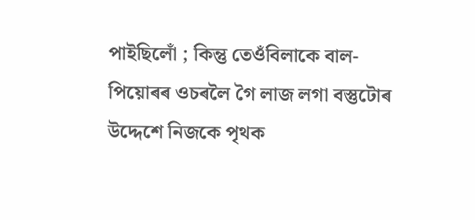পাইছিলোঁ ; কিন্তু তেওঁবিলাকে বাল-পিয়োৰৰ ওচৰলৈ গৈ লাজ লগা বস্তুটোৰ উদ্দেশে নিজকে পৃথক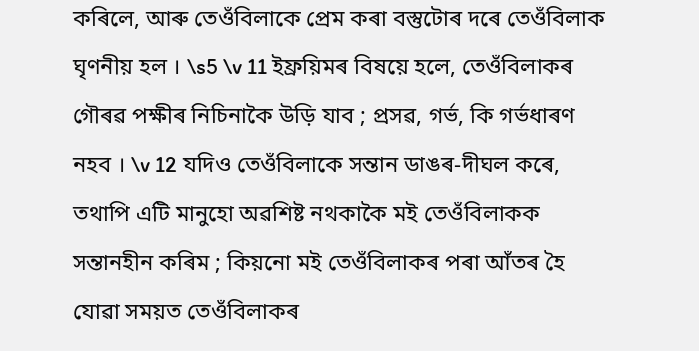কৰিলে, আৰু তেওঁবিলাকে প্ৰেম কৰা বস্তুটোৰ দৰে তেওঁবিলাক ঘৃণনীয় হল । \s5 \v 11 ইফ্ৰয়িমৰ বিষয়ে হলে, তেওঁবিলাকৰ গৌৰৱ পক্ষীৰ নিচিনাকৈ উড়ি যাব ; প্ৰসৱ, গৰ্ভ, কি গৰ্ভধাৰণ নহব । \v 12 যদিও তেওঁবিলাকে সন্তান ডাঙৰ-দীঘল কৰে, তথাপি এটি মানুহো অৱশিষ্ট নথকাকৈ মই তেওঁবিলাকক সন্তানহীন কৰিম ; কিয়নো মই তেওঁবিলাকৰ পৰা আঁতৰ হৈ যোৱা সময়ত তেওঁবিলাকৰ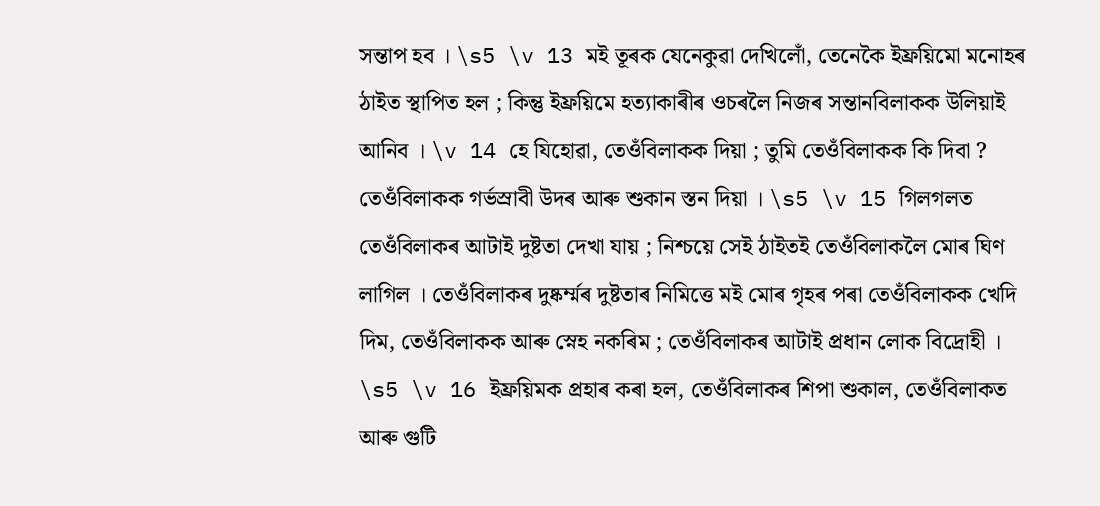সন্তাপ হব । \s5 \v 13 মই তূৰক যেনেকুৱা দেখিলোঁ, তেনেকৈ ইফ্ৰয়িমো মনোহৰ ঠাইত স্থাপিত হল ; কিন্তু ইফ্ৰয়িমে হত্যাকাৰীৰ ওচৰলৈ নিজৰ সন্তানবিলাকক উলিয়াই আনিব । \v 14 হে যিহোৱা, তেওঁবিলাকক দিয়া ; তুমি তেওঁবিলাকক কি দিবা ? তেওঁবিলাকক গৰ্ভস্ৰাবী উদৰ আৰু শুকান স্তন দিয়া । \s5 \v 15 গিলগলত তেওঁবিলাকৰ আটাই দুষ্টতা দেখা যায় ; নিশ্চয়ে সেই ঠাইতই তেওঁবিলাকলৈ মোৰ ঘিণ লাগিল । তেওঁবিলাকৰ দুষ্কৰ্ম্মৰ দুষ্টতাৰ নিমিত্তে মই মোৰ গৃহৰ পৰা তেওঁবিলাকক খেদি দিম, তেওঁবিলাকক আৰু স্নেহ নকৰিম ; তেওঁবিলাকৰ আটাই প্ৰধান লোক বিদ্ৰোহী । \s5 \v 16 ইফ্ৰয়িমক প্ৰহাৰ কৰা হল, তেওঁবিলাকৰ শিপা শুকাল, তেওঁবিলাকত আৰু গুটি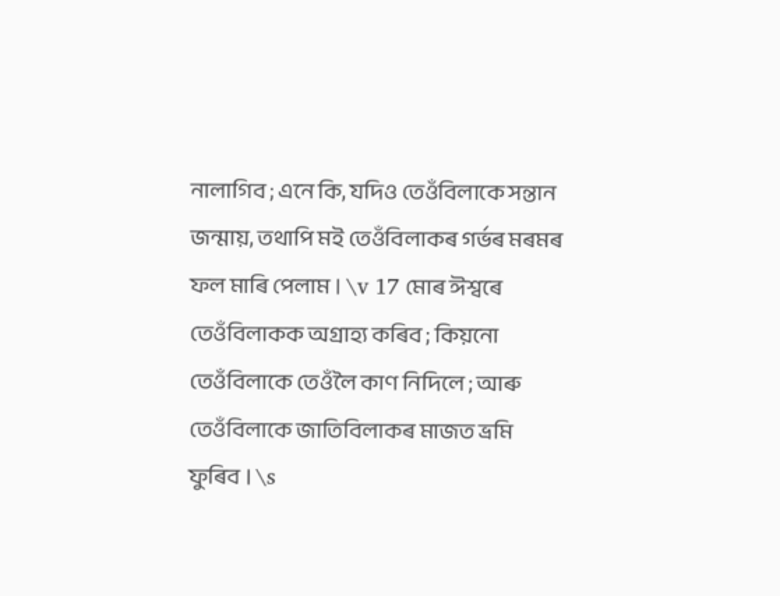নালাগিব ; এনে কি, যদিও তেওঁবিলাকে সন্তান জন্মায়, তথাপি মই তেওঁবিলাকৰ গৰ্ভৰ মৰমৰ ফল মাৰি পেলাম । \v 17 মোৰ ঈশ্বৰে তেওঁবিলাকক অগ্ৰাহ্য কৰিব ; কিয়নো তেওঁবিলাকে তেওঁলৈ কাণ নিদিলে ; আৰু তেওঁবিলাকে জাতিবিলাকৰ মাজত ভ্ৰমি ফুৰিব । \s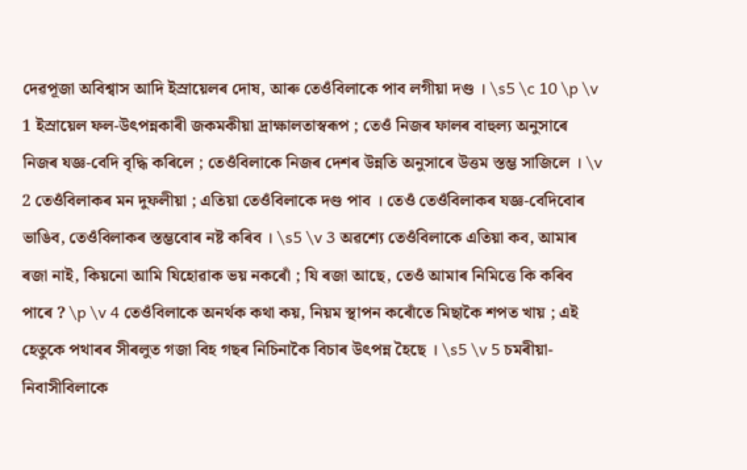দেৱপূজা অবিশ্বাস আদি ইস্ৰায়েলৰ দোষ, আৰু তেওঁবিলাকে পাব লগীয়া দণ্ড । \s5 \c 10 \p \v 1 ইস্ৰায়েল ফল-উৎপন্নকাৰী জকমকীয়া দ্ৰাক্ষালতাস্বৰূপ ; তেওঁ নিজৰ ফালৰ বাহুল্য অনুসাৰে নিজৰ যজ্ঞ-বেদি বৃদ্ধি কৰিলে ; তেওঁবিলাকে নিজৰ দেশৰ উন্নতি অনুসাৰে উত্তম স্তম্ভ সাজিলে । \v 2 তেওঁবিলাকৰ মন দুফলীয়া ; এতিয়া তেওঁবিলাকে দণ্ড পাব । তেওঁ তেওঁবিলাকৰ যজ্ঞ-বেদিবোৰ ভাঙিব, তেওঁবিলাকৰ স্তম্ভবোৰ নষ্ট কৰিব । \s5 \v 3 অৱশ্যে তেওঁবিলাকে এতিয়া কব, আমাৰ ৰজা নাই, কিয়নো আমি যিহোৱাক ভয় নকৰোঁ ; যি ৰজা আছে, তেওঁ আমাৰ নিমিত্তে কি কৰিব পাৰে ? \p \v 4 তেওঁবিলাকে অনৰ্থক কথা কয়, নিয়ম স্থাপন কৰোঁতে মিছাকৈ শপত খায় ; এই হেতুকে পথাৰৰ সীৰলুত গজা বিহ গছৰ নিচিনাকৈ বিচাৰ উৎপন্ন হৈছে । \s5 \v 5 চমৰীয়া-নিবাসীবিলাকে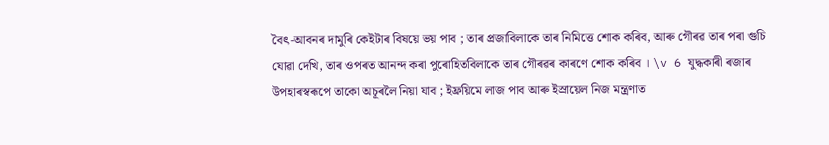বৈৎ-আবনৰ দামুৰি কেইটাৰ বিষয়ে ভয় পাব ; তাৰ প্ৰজাবিলাকে তাৰ নিমিত্তে শোক কৰিব, আৰু গৌৰৱ তাৰ পৰা গুচি যোৱা দেখি, তাৰ ওপৰত আনন্দ কৰা পুৰোহিতবিলাকে তাৰ গৌৰৱৰ কাৰণে শোক কৰিব । \v 6 যুদ্ধকাৰী ৰজাৰ উপহাৰস্বৰূপে তাকো অচূৰলৈ নিয়া যাব ; ইফ্ৰয়িমে লাজ পাব আৰু ইস্ৰায়েল নিজ মন্ত্ৰণাত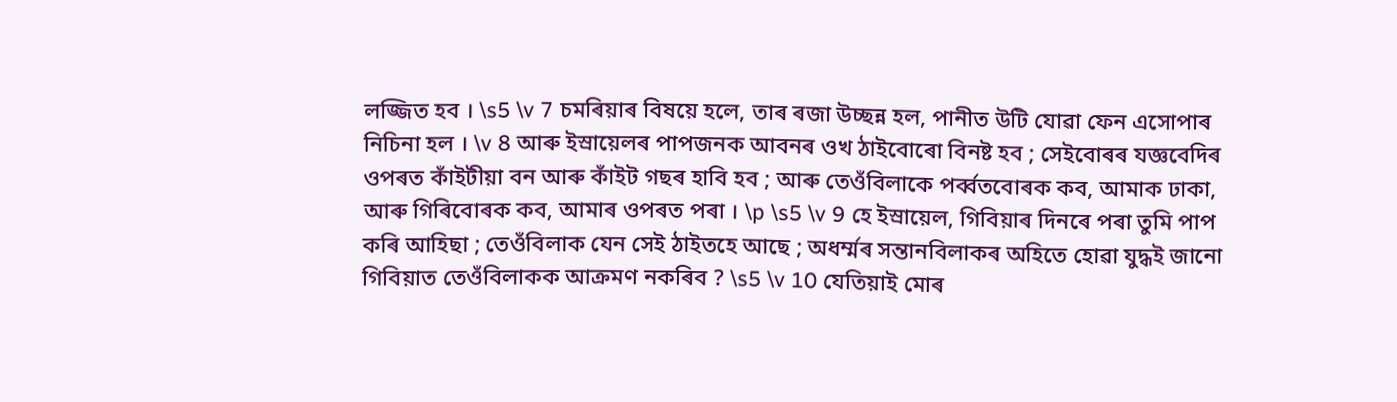লজ্জিত হব । \s5 \v 7 চমৰিয়াৰ বিষয়ে হলে, তাৰ ৰজা উচ্ছন্ন হল, পানীত উটি যোৱা ফেন এসোপাৰ নিচিনা হল । \v 8 আৰু ইস্ৰায়েলৰ পাপজনক আবনৰ ওখ ঠাইবোৰো বিনষ্ট হব ; সেইবোৰৰ যজ্ঞবেদিৰ ওপৰত কাঁইটীয়া বন আৰু কাঁইট গছৰ হাবি হব ; আৰু তেওঁবিলাকে পৰ্ব্বতবোৰক কব, আমাক ঢাকা, আৰু গিৰিবোৰক কব, আমাৰ ওপৰত পৰা । \p \s5 \v 9 হে ইস্ৰায়েল, গিবিয়াৰ দিনৰে পৰা তুমি পাপ কৰি আহিছা ; তেওঁবিলাক যেন সেই ঠাইতহে আছে ; অধৰ্ম্মৰ সন্তানবিলাকৰ অহিতে হোৱা যুদ্ধই জানো গিবিয়াত তেওঁবিলাকক আক্ৰমণ নকৰিব ? \s5 \v 10 যেতিয়াই মোৰ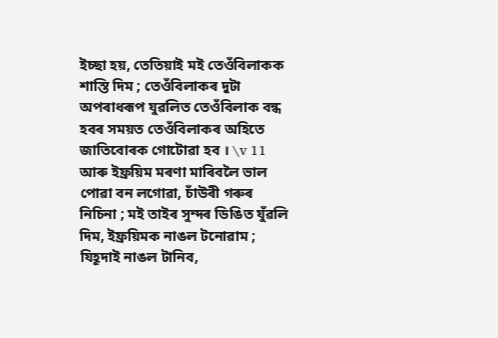ইচ্ছা হয়, তেতিয়াই মই তেওঁবিলাকক শাস্তি দিম ; তেওঁবিলাকৰ দুটা অপৰাধৰূপ যুৱলিত তেওঁবিলাক বন্ধ হবৰ সময়ত তেওঁবিলাকৰ অহিতে জাতিবোৰক গোটোৱা হব । \v 11 আৰু ইফ্ৰয়িম মৰণা মাৰিবলৈ ভাল পোৱা বন লগোৱা, চাঁউৰী গৰুৰ নিচিনা ; মই তাইৰ সুন্দৰ ডিঙিত যুঁৱলি দিম, ইফ্ৰয়িমক নাঙল টনোৱাম ; যিহূদাই নাঙল টানিব,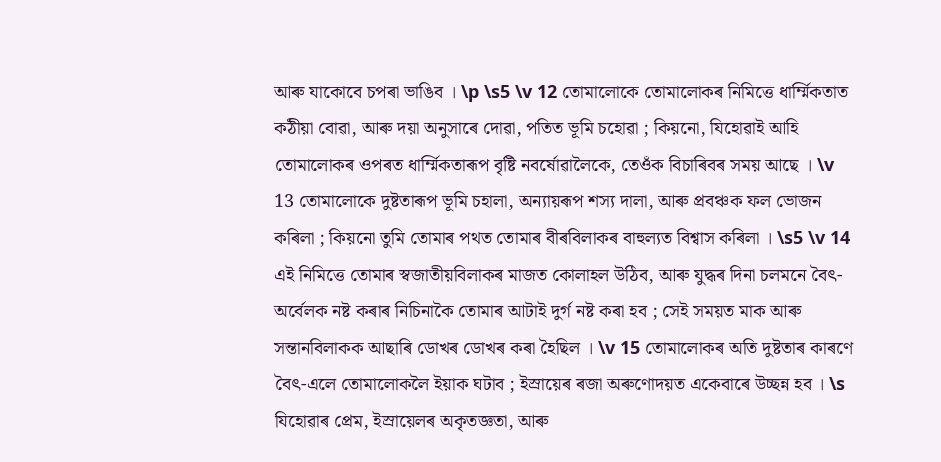আৰু যাকোবে চপৰা ভাঙিব । \p \s5 \v 12 তোমালোকে তোমালোকৰ নিমিত্তে ধাৰ্ম্মিকতাত কঠীয়া বোৱা, আৰু দয়া অনুসাৰে দোৱা, পতিত ভূমি চহোৱা ; কিয়নো, যিহোৱাই আহি তোমালোকৰ ওপৰত ধাৰ্ম্মিকতাৰূপ বৃষ্টি নবৰ্ষোৱালৈকে, তেওঁক বিচাৰিবৰ সময় আছে । \v 13 তোমালোকে দুষ্টতাৰূপ ভূমি চহালা, অন্যায়ৰূপ শস্য দালা, আৰু প্ৰবঞ্চক ফল ভোজন কৰিলা ; কিয়নো তুমি তোমাৰ পথত তোমাৰ বীৰবিলাকৰ বাহুল্যত বিশ্বাস কৰিলা । \s5 \v 14 এই নিমিত্তে তোমাৰ স্বজাতীয়বিলাকৰ মাজত কোলাহল উঠিব, আৰু যুদ্ধৰ দিনা চলমনে বৈৎ-অৰ্বেলক নষ্ট কৰাৰ নিচিনাকৈ তোমাৰ আটাই দুৰ্গ নষ্ট কৰা হব ; সেই সময়ত মাক আৰু সন্তানবিলাকক আছাৰি ডোখৰ ডোখৰ কৰা হৈছিল । \v 15 তোমালোকৰ অতি দুষ্টতাৰ কাৰণে বৈৎ-এলে তোমালোকলৈ ইয়াক ঘটাব ; ইস্ৰায়েৰ ৰজা অৰুণোদয়ত একেবাৰে উচ্ছন্ন হব । \s যিহোৱাৰ প্ৰেম, ইস্ৰায়েলৰ অকৃতজ্ঞতা, আৰু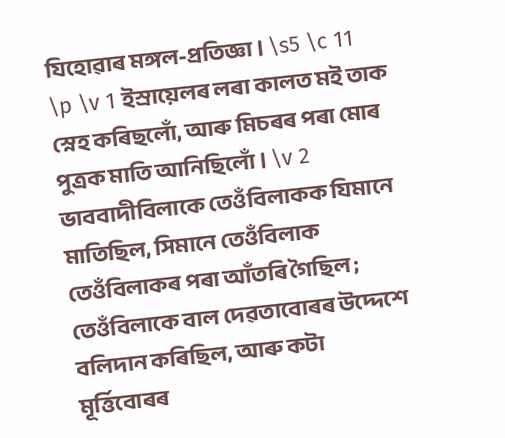যিহোৱাৰ মঙ্গল-প্ৰতিজ্ঞা । \s5 \c 11 \p \v 1 ইস্ৰায়েলৰ লৰা কালত মই তাক স্নেহ কৰিছলোঁ, আৰু মিচৰৰ পৰা মোৰ পুত্ৰক মাতি আনিছিলোঁ । \v 2 ভাববাদীবিলাকে তেওঁবিলাকক যিমানে মাতিছিল, সিমানে তেওঁবিলাক তেওঁবিলাকৰ পৰা আঁতৰি গৈছিল ; তেওঁবিলাকে বাল দেৱতাবোৰৰ উদ্দেশে বলিদান কৰিছিল, আৰু কটা মূৰ্ত্তিবোৰৰ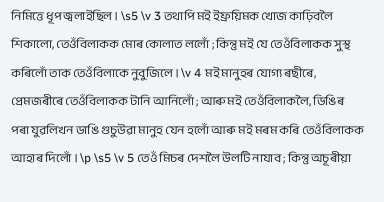নিমিত্তে ধূপ জ্বলাইছিল । \s5 \v 3 তথাপি মই ইফ্ৰয়িমক খোজ কাঢ়িবলৈ শিকালো, তেওঁবিলাকক মোৰ কোলাত ললোঁ ; কিন্তু মই যে তেওঁবিলাকক সুস্থ কৰিলোঁ তাক তেওঁবিলাকে নুবুজিলে । \v 4 মই মানুহৰ যোগ্য ৰছীৰে, প্ৰেমজৰীৰে তেওঁবিলাকক টানি আনিলোঁ ; আৰু মই তেওঁবিলাকলৈ, ডিঙিৰ পৰা যুৱলিখন ডাঙি গুচুউৱা মানুহ যেন হলোঁ আৰু মই মৰম কৰি তেওঁবিলাকক আহাৰ দিলোঁ । \p \s5 \v 5 তেওঁ মিচৰ দেশলৈ উলটি নাযাব ; কিন্তু অচূৰীয়া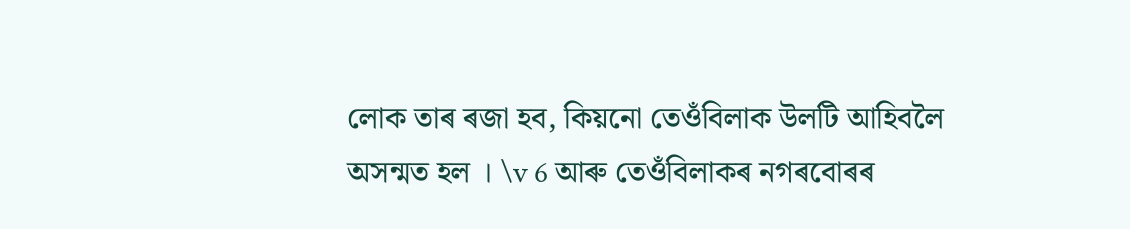লোক তাৰ ৰজা হব, কিয়নো তেওঁবিলাক উলটি আহিবলৈ অসন্মত হল । \v 6 আৰু তেওঁবিলাকৰ নগৰবোৰৰ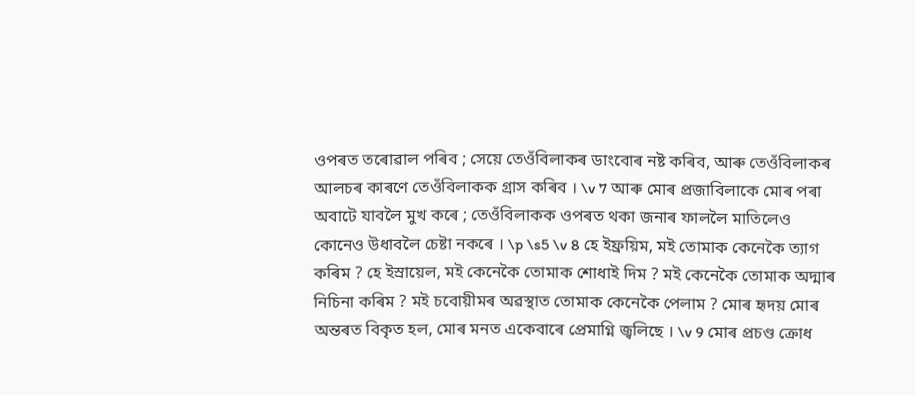ওপৰত তৰোৱাল পৰিব ; সেয়ে তেওঁবিলাকৰ ডাংবোৰ নষ্ট কৰিব, আৰু তেওঁবিলাকৰ আলচৰ কাৰণে তেওঁবিলাকক গ্ৰাস কৰিব । \v 7 আৰু মোৰ প্ৰজাবিলাকে মোৰ পৰা অবাটে যাবলৈ মুখ কৰে ; তেওঁবিলাকক ওপৰত থকা জনাৰ ফাললৈ মাতিলেও কোনেও উধাবলৈ চেষ্টা নকৰে । \p \s5 \v 8 হে ইফ্ৰয়িম, মই তোমাক কেনেকৈ ত্যাগ কৰিম ? হে ইস্ৰায়েল, মই কেনেকৈ তোমাক শোধাই দিম ? মই কেনেকৈ তোমাক অদ্মাৰ নিচিনা কৰিম ? মই চবোয়ীমৰ অৱস্থাত তোমাক কেনেকৈ পেলাম ? মোৰ হৃদয় মোৰ অন্তৰত বিকৃত হল, মোৰ মনত একেবাৰে প্ৰেমাগ্নি জ্বলিছে । \v 9 মোৰ প্ৰচণ্ড ক্ৰোধ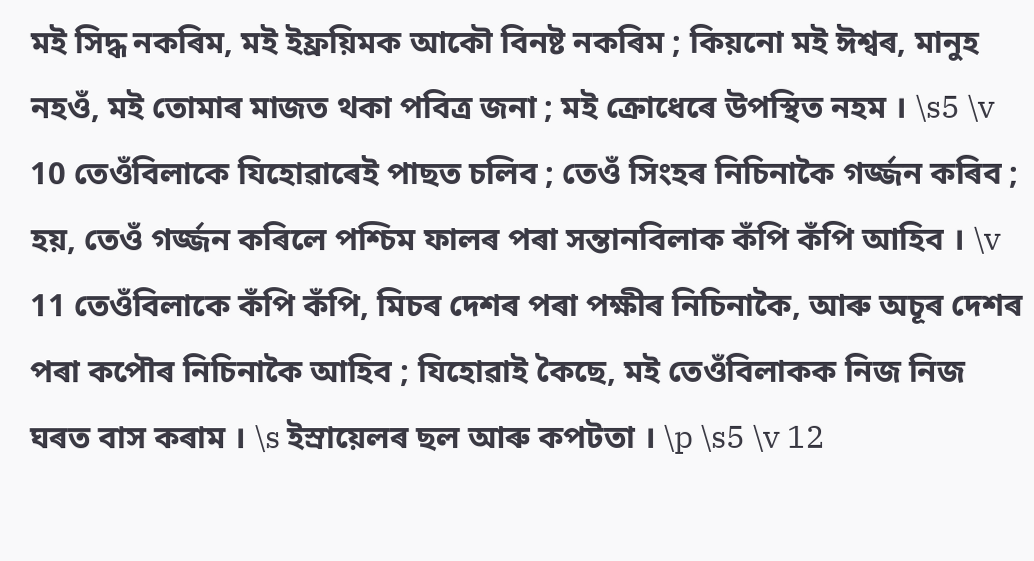মই সিদ্ধ নকৰিম, মই ইফ্ৰয়িমক আকৌ বিনষ্ট নকৰিম ; কিয়নো মই ঈশ্বৰ, মানুহ নহওঁ, মই তোমাৰ মাজত থকা পবিত্ৰ জনা ; মই ক্ৰোধেৰে উপস্থিত নহম । \s5 \v 10 তেওঁবিলাকে যিহোৱাৰেই পাছত চলিব ; তেওঁ সিংহৰ নিচিনাকৈ গৰ্জ্জন কৰিব ; হয়, তেওঁ গৰ্জ্জন কৰিলে পশ্চিম ফালৰ পৰা সন্তানবিলাক কঁপি কঁপি আহিব । \v 11 তেওঁবিলাকে কঁপি কঁপি, মিচৰ দেশৰ পৰা পক্ষীৰ নিচিনাকৈ, আৰু অচূৰ দেশৰ পৰা কপৌৰ নিচিনাকৈ আহিব ; যিহোৱাই কৈছে, মই তেওঁবিলাকক নিজ নিজ ঘৰত বাস কৰাম । \s ইস্ৰায়েলৰ ছল আৰু কপটতা । \p \s5 \v 12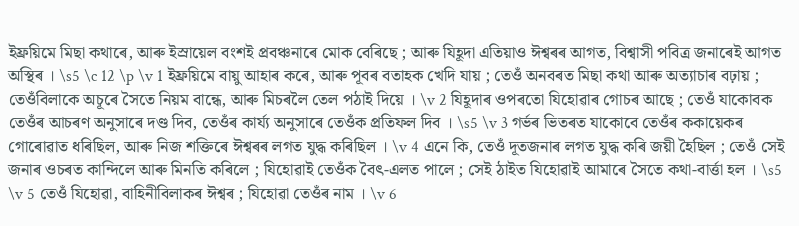ইফ্ৰয়িমে মিছা কথাৰে, আৰু ইস্ৰায়েল বংশই প্ৰবঞ্চনাৰে মোক বেৰিছে ; আৰু যিহূদা এতিয়াও ঈশ্বৰৰ আগত, বিশ্বাসী পবিত্ৰ জনাৰেই আগত অস্থিৰ । \s5 \c 12 \p \v 1 ইফ্ৰয়িমে বায়ু আহাৰ কৰে, আৰু পূবৰ বতাহক খেদি যায় ; তেওঁ অনবৰত মিছা কথা আৰু অত্যাচাৰ বঢ়ায় ; তেওঁবিলাকে অচূৰে সৈতে নিয়ম বান্ধে, আৰু মিচৰলৈ তেল পঠাই দিয়ে । \v 2 যিহূদাৰ ওপৰতো যিহোৱাৰ গোচৰ আছে ; তেওঁ যাকোবক তেওঁৰ আচৰণ অনুসাৰে দণ্ড দিব, তেওঁৰ কাৰ্য্য অনুসাৰে তেওঁক প্ৰতিফল দিব । \s5 \v 3 গৰ্ভৰ ভিতৰত যাকোবে তেওঁৰ ককায়েকৰ গোৰোৱাত ধৰিছিল, আৰু নিজ শক্তিৰে ঈশ্বৰৰ লগত যুদ্ধ কৰিছিল । \v 4 এনে কি, তেওঁ দূতজনাৰ লগত যুদ্ধ কৰি জয়ী হৈছিল ; তেওঁ সেই জনাৰ ওচৰত কান্দিলে আৰু মিনতি কৰিলে ; যিহোৱাই তেওঁক বৈৎ-এলত পালে ; সেই ঠাইত যিহোৱাই আমাৰে সৈতে কথা-বাৰ্ত্তা হল । \s5 \v 5 তেওঁ যিহোৱা, বাহিনীবিলাকৰ ঈশ্বৰ ; যিহোৱা তেওঁৰ নাম । \v 6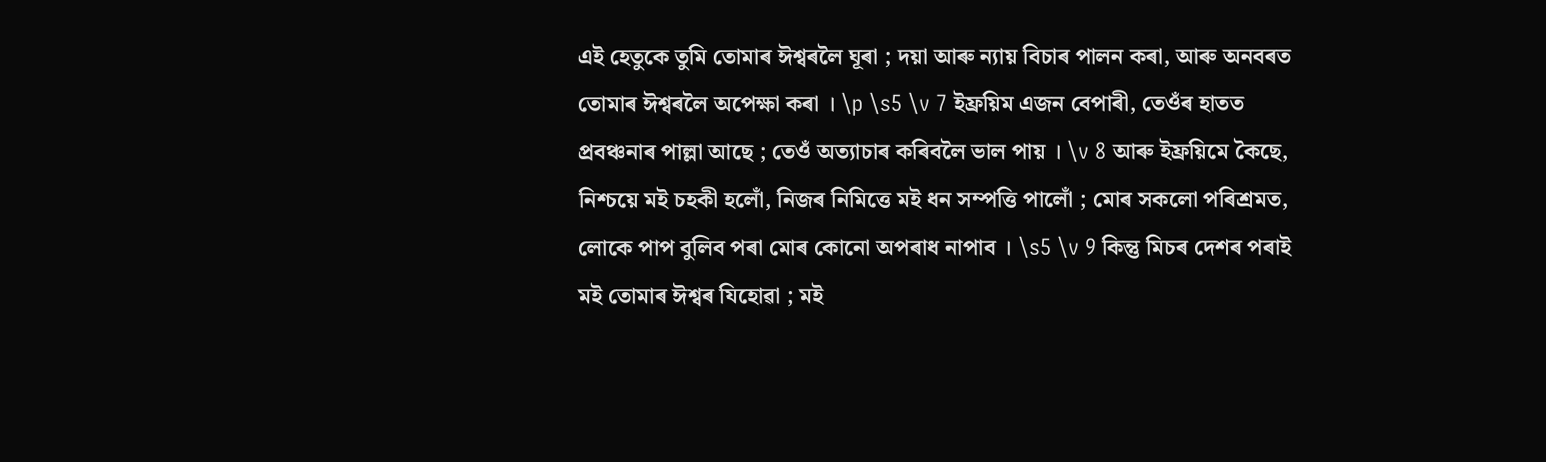এই হেতুকে তুমি তোমাৰ ঈশ্বৰলৈ ঘূৰা ; দয়া আৰু ন্যায় বিচাৰ পালন কৰা, আৰু অনবৰত তোমাৰ ঈশ্বৰলৈ অপেক্ষা কৰা । \p \s5 \v 7 ইফ্ৰয়িম এজন বেপাৰী, তেওঁৰ হাতত প্ৰবঞ্চনাৰ পাল্লা আছে ; তেওঁ অত্যাচাৰ কৰিবলৈ ভাল পায় । \v 8 আৰু ইফ্ৰয়িমে কৈছে, নিশ্চয়ে মই চহকী হলোঁ, নিজৰ নিমিত্তে মই ধন সম্পত্তি পালোঁ ; মোৰ সকলো পৰিশ্ৰমত, লোকে পাপ বুলিব পৰা মোৰ কোনো অপৰাধ নাপাব । \s5 \v 9 কিন্তু মিচৰ দেশৰ পৰাই মই তোমাৰ ঈশ্বৰ যিহোৱা ; মই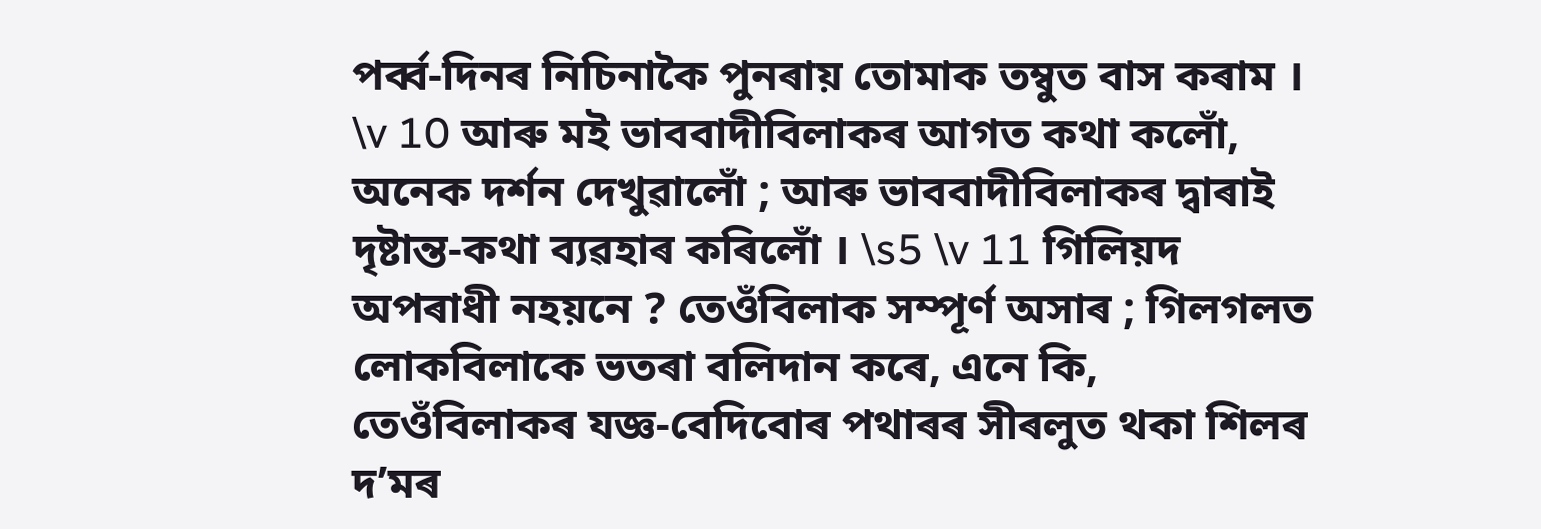পৰ্ব্ব-দিনৰ নিচিনাকৈ পুনৰায় তোমাক তম্বুত বাস কৰাম । \v 10 আৰু মই ভাববাদীবিলাকৰ আগত কথা কলোঁ, অনেক দৰ্শন দেখুৱালোঁ ; আৰু ভাববাদীবিলাকৰ দ্বাৰাই দৃষ্টান্ত-কথা ব্যৱহাৰ কৰিলোঁ । \s5 \v 11 গিলিয়দ অপৰাধী নহয়নে ? তেওঁবিলাক সম্পূৰ্ণ অসাৰ ; গিলগলত লোকবিলাকে ভতৰা বলিদান কৰে, এনে কি, তেওঁবিলাকৰ যজ্ঞ-বেদিবোৰ পথাৰৰ সীৰলুত থকা শিলৰ দ’মৰ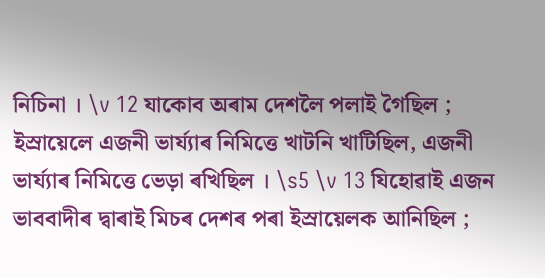নিচিনা । \v 12 যাকোব অৰাম দেশলৈ পলাই গৈছিল ; ইস্ৰায়েলে এজনী ভাৰ্য্যাৰ নিমিত্তে খাটনি খাটিছিল, এজনী ভাৰ্য্যাৰ নিমিত্তে ভেড়া ৰখিছিল । \s5 \v 13 যিহোৱাই এজন ভাববাদীৰ দ্বাৰাই মিচৰ দেশৰ পৰা ইস্ৰায়েলক আনিছিল ;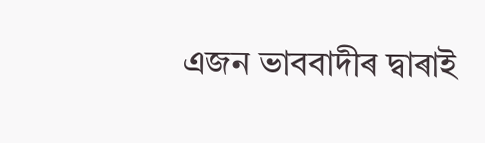এজন ভাববাদীৰ দ্বাৰাই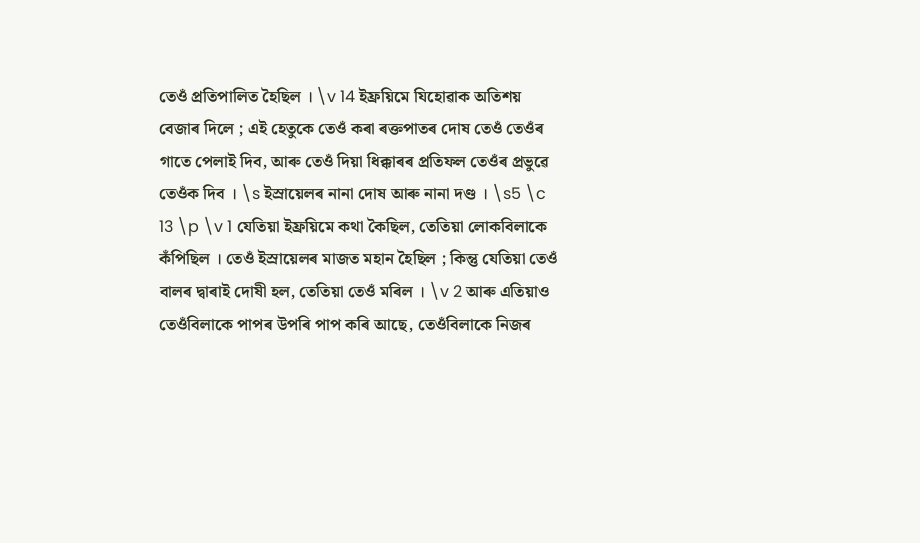তেওঁ প্ৰতিপালিত হৈছিল । \v 14 ইফ্ৰয়িমে যিহোৱাক অতিশয় বেজাৰ দিলে ; এই হেতুকে তেওঁ কৰা ৰক্তপাতৰ দোষ তেওঁ তেওঁৰ গাতে পেলাই দিব, আৰু তেওঁ দিয়া ধিক্কাৰৰ প্ৰতিফল তেওঁৰ প্ৰভুৱে তেওঁক দিব । \s ইস্ৰায়েলৰ নানা দোষ আৰু নানা দণ্ড । \s5 \c 13 \p \v 1 যেতিয়া ইফ্ৰয়িমে কথা কৈছিল, তেতিয়া লোকবিলাকে কঁপিছিল । তেওঁ ইস্ৰায়েলৰ মাজত মহান হৈছিল ; কিন্তু যেতিয়া তেওঁ বালৰ দ্বাৰাই দোষী হল, তেতিয়া তেওঁ মৰিল । \v 2 আৰু এতিয়াও তেওঁবিলাকে পাপৰ উপৰি পাপ কৰি আছে, তেওঁবিলাকে নিজৰ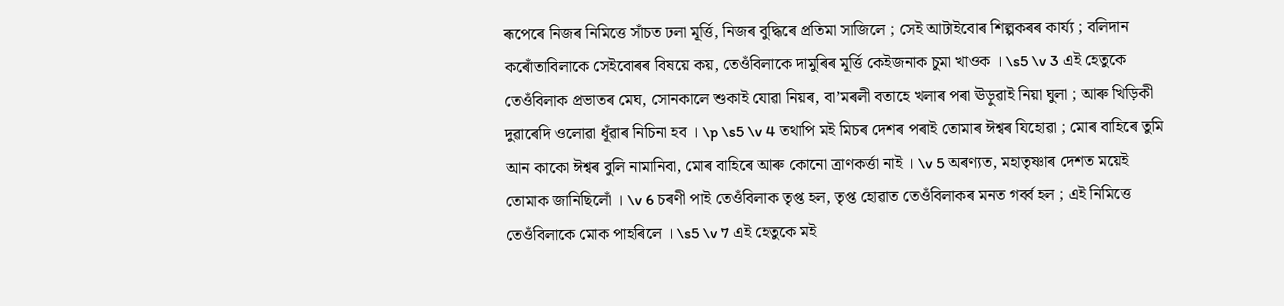ৰূপেৰে নিজৰ নিমিত্তে সাঁচত ঢলা মূৰ্ত্তি, নিজৰ বুদ্ধিৰে প্ৰতিমা সাজিলে ; সেই আটাইবোৰ শিল্পকৰৰ কাৰ্য্য ; বলিদান কৰোঁতাবিলাকে সেইবোৰৰ বিষয়ে কয়, তেওঁবিলাকে দামুৰিৰ মূৰ্ত্তি কেইজনাক চুমা খাওক । \s5 \v 3 এই হেতুকে তেওঁবিলাক প্ৰভাতৰ মেঘ, সোনকালে শুকাই যোৱা নিয়ৰ, বা’মৰলী বতাহে খলাৰ পৰা ঊড়ুৱাই নিয়া ঘুলা ; আৰু খিড়িকী দুৱাৰেদি ওলোৱা ধূঁৱাৰ নিচিনা হব । \p \s5 \v 4 তথাপি মই মিচৰ দেশৰ পৰাই তোমাৰ ঈশ্বৰ যিহোৱা ; মোৰ বাহিৰে তুমি আন কাকো ঈশ্বৰ বুলি নামানিবা, মোৰ বাহিৰে আৰু কোনো ত্ৰাণকৰ্ত্তা নাই । \v 5 অৰণ্যত, মহাতৃষ্ণাৰ দেশত ময়েই তোমাক জানিছিলোঁ । \v 6 চৰণী পাই তেওঁবিলাক তৃপ্ত হল, তৃপ্ত হোৱাত তেওঁবিলাকৰ মনত গৰ্ব্ব হল ; এই নিমিত্তে তেওঁবিলাকে মোক পাহৰিলে । \s5 \v 7 এই হেতুকে মই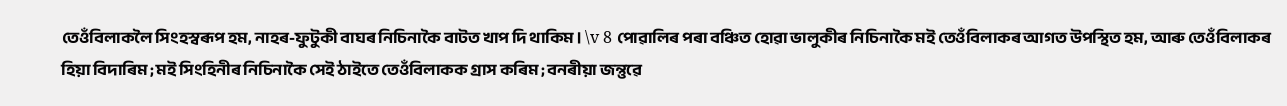তেওঁবিলাকলৈ সিংহস্বৰূপ হম, নাহৰ-ফুটুকী বাঘৰ নিচিনাকৈ বাটত খাপ দি থাকিম । \v 8 পোৱালিৰ পৰা বঞ্চিত হোৱা ভালুকীৰ নিচিনাকৈ মই তেওঁবিলাকৰ আগত উপস্থিত হম, আৰু তেওঁবিলাকৰ হিয়া বিদাৰিম ; মই সিংহিনীৰ নিচিনাকৈ সেই ঠাইতে তেওঁবিলাকক গ্ৰাস কৰিম ; বনৰীয়া জন্তুৱে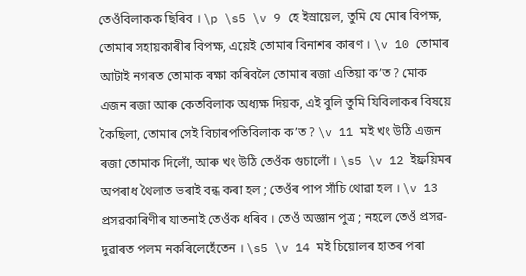তেওঁবিলাকক ছিৰিব । \p \s5 \v 9 হে ইস্ৰায়েল, তুমি যে মোৰ বিপক্ষ, তোমাৰ সহায়কাৰীৰ বিপক্ষ, এয়েই তোমাৰ বিনাশৰ কাৰণ । \v 10 তোমাৰ আটাই নগৰত তোমাক ৰক্ষা কৰিবলৈ তোমাৰ ৰজা এতিয়া ক’ত ? মোক এজন ৰজা আৰু কেতবিলাক অধ্যক্ষ দিয়ক, এই বুলি তুমি যিবিলাকৰ বিষয়ে কৈছিলা, তোমাৰ সেই বিচাৰপতিবিলাক ক’ত ? \v 11 মই খং উঠি এজন ৰজা তোমাক দিলোঁ, আৰু খং উঠি তেওঁক গুচালোঁ । \s5 \v 12 ইফ্ৰয়িমৰ অপৰাধ থৈলাত ভৰাই বন্ধ কৰা হল ; তেওঁৰ পাপ সাঁচি থোৱা হল । \v 13 প্ৰসৱকাৰিণীৰ যাতনাই তেওঁক ধৰিব । তেওঁ অজ্ঞান পুত্ৰ ; নহলে তেওঁ প্ৰসৱ-দুৱাৰত পলম নকৰিলেহেঁতেন । \s5 \v 14 মই চিয়োলৰ হাতৰ পৰা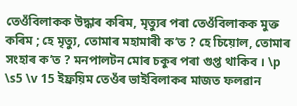তেওঁবিলাকক উদ্ধাৰ কৰিম, মৃত্যুৰ পৰা তেওঁবিলাকক মুক্ত কৰিম ; হে মৃত্যু, তোমাৰ মহামাৰী ক’ত ? হে চিয়োল, তোমাৰ সংহাৰ ক’ত ? মনপালটন মোৰ চকুৰ পৰা গুপ্ত থাকিব । \p \s5 \v 15 ইফ্ৰয়িম তেওঁৰ ভাইবিলাকৰ মাজত ফলৱান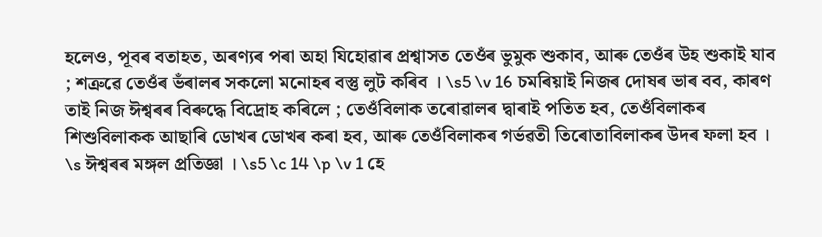হলেও, পূবৰ বতাহত, অৰণ্যৰ পৰা অহা যিহোৱাৰ প্ৰশ্বাসত তেওঁৰ ভুমুক শুকাব, আৰু তেওঁৰ উহ শুকাই যাব ; শত্ৰুৱে তেওঁৰ ভঁৰালৰ সকলো মনোহৰ বস্তু লুট কৰিব । \s5 \v 16 চমৰিয়াই নিজৰ দোষৰ ভাৰ বব, কাৰণ তাই নিজ ঈশ্বৰৰ বিৰুদ্ধে বিদ্ৰোহ কৰিলে ; তেওঁবিলাক তৰোৱালৰ দ্বাৰাই পতিত হব, তেওঁবিলাকৰ শিশুবিলাকক আছাৰি ডোখৰ ডোখৰ কৰা হব, আৰু তেওঁবিলাকৰ গৰ্ভৱতী তিৰোতাবিলাকৰ উদৰ ফলা হব । \s ঈশ্বৰৰ মঙ্গল প্ৰতিজ্ঞা । \s5 \c 14 \p \v 1 হে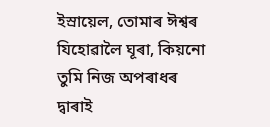ইস্ৰায়েল, তোমাৰ ঈশ্বৰ যিহোৱালৈ ঘূৰা, কিয়নো তুমি নিজ অপৰাধৰ দ্বাৰাই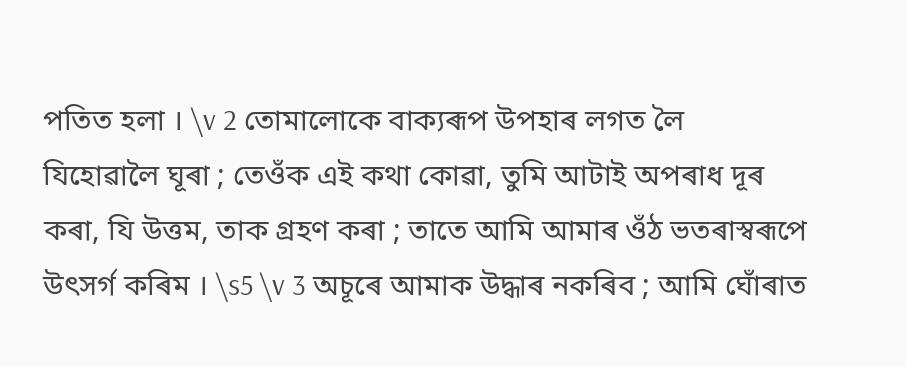পতিত হলা । \v 2 তোমালোকে বাক্যৰূপ উপহাৰ লগত লৈ যিহোৱালৈ ঘূৰা ; তেওঁক এই কথা কোৱা, তুমি আটাই অপৰাধ দূৰ কৰা, যি উত্তম, তাক গ্ৰহণ কৰা ; তাতে আমি আমাৰ ওঁঠ ভতৰাস্বৰূপে উৎসৰ্গ কৰিম । \s5 \v 3 অচূৰে আমাক উদ্ধাৰ নকৰিব ; আমি ঘোঁৰাত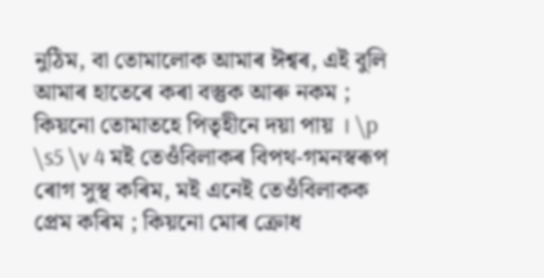নুঠিম, বা তোমালোক আমাৰ ঈশ্বৰ, এই বুলি আমাৰ হাতেৰে কৰা বস্তুক আৰু নকম ; কিয়নো তোমাতহে পিতৃহীনে দয়া পায় । \p \s5 \v 4 মই তেওঁবিলাকৰ বিপথ-গমনস্বৰূপ ৰোগ সুস্থ কৰিম, মই এনেই তেওঁবিলাকক প্ৰেম কৰিম ; কিয়নো মোৰ ক্ৰোধ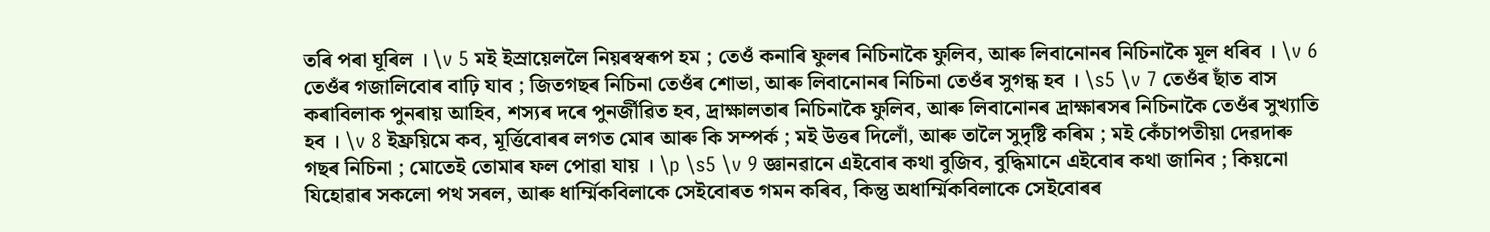তৰি পৰা ঘূৰিল । \v 5 মই ইস্ৰায়েললৈ নিয়ৰস্বৰূপ হম ; তেওঁ কনাৰি ফুলৰ নিচিনাকৈ ফুলিব, আৰু লিবানোনৰ নিচিনাকৈ মূল ধৰিব । \v 6 তেওঁৰ গজালিবোৰ বাঢ়ি যাব ; জিতগছৰ নিচিনা তেওঁৰ শোভা, আৰু লিবানোনৰ নিচিনা তেওঁৰ সুগন্ধ হব । \s5 \v 7 তেওঁৰ ছাঁত বাস কৰাবিলাক পুনৰায় আহিব, শস্যৰ দৰে পুনৰ্জীৱিত হব, দ্ৰাক্ষালতাৰ নিচিনাকৈ ফুলিব, আৰু লিবানোনৰ দ্ৰাক্ষাৰসৰ নিচিনাকৈ তেওঁৰ সুখ্যাতি হব । \v 8 ইফ্ৰয়িমে কব, মূৰ্ত্তিবোৰৰ লগত মোৰ আৰু কি সম্পৰ্ক ; মই উত্তৰ দিলোঁ, আৰু তালৈ সুদৃষ্টি কৰিম ; মই কেঁচাপতীয়া দেৱদাৰু গছৰ নিচিনা ; মোতেই তোমাৰ ফল পোৱা যায় । \p \s5 \v 9 জ্ঞানৱানে এইবোৰ কথা বুজিব, বুদ্ধিমানে এইবোৰ কথা জানিব ; কিয়নো যিহোৱাৰ সকলো পথ সৰল, আৰু ধাৰ্ম্মিকবিলাকে সেইবোৰত গমন কৰিব, কিন্তু অধাৰ্ম্মিকবিলাকে সেইবোৰৰ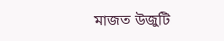মাজত উজুটি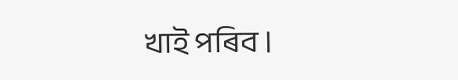খাই পৰিব ।